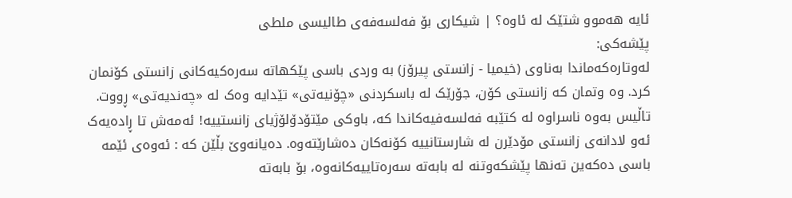ئایە هەموو شتێک لە ئاوە؟ | شیکاری بۆ فەلسەفەی طالیسی ملطی
پێشەکی:
لەوتارەکەماندا بەناوی (خیمیا - زانستی پیرۆز) بە وردی باسی پێکهاتە سەرەکیەکانی زانستی کۆنمان کرد. وە وتمان کە زانستی کۆن، جۆرێک لە باسکردنی «چۆنیەتی» تێدایە وەک لە «چەندیەتی» ڕووت. تاڵیس بەوە ناسراوە لە کتێبە فەلسەفیەکاندا کە، باوکی مێتۆدۆلۆژیای زانستییە! ئەمەش تا ڕادەیەک ئەو لادانەی زانستی مۆدێرن لە شارستانییە کۆنەکان دەشارێتەوە. دەیانەوێ بڵێن کە : ئەوەی ئێمە باسی دەکەین تەنها پێشکەوتنە لە بابەتە سەرەتاییەکانەوە، بۆ بابەتە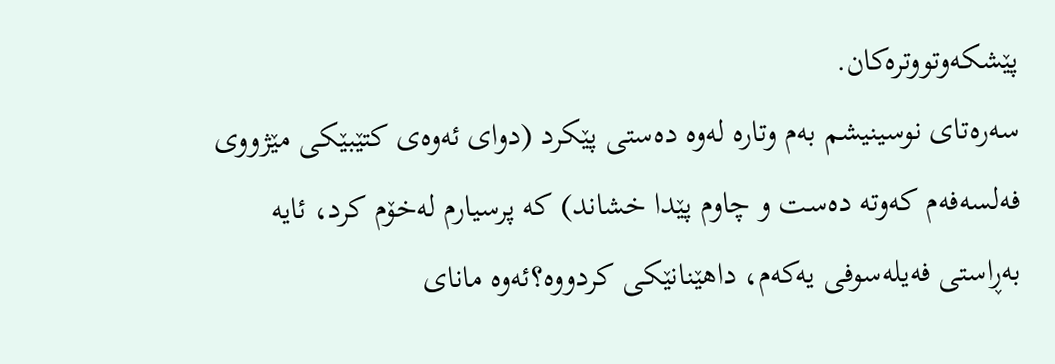پێشکەوتووترەکان.
سەرەتای نوسینیشم بەم وتارە لەوە دەستی پێکرد (دوای ئەوەی کتێبێکی مێژووی فەلسەفەم کەوتە دەست و چاوم پێدا خشاند) کە پرسیارم لەخۆم کرد، ئایە بەڕاستی فەیلەسوفی یەکەم، داهێنانێکی کردووە؟ئەوە مانای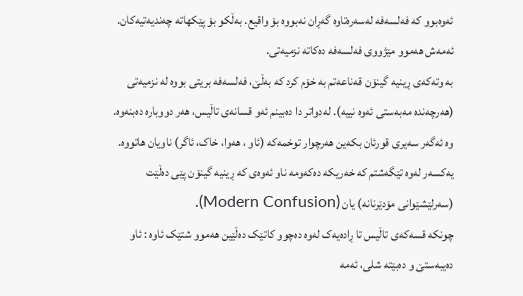ئەوەبوو کە فەلسەفە لەسەرەتاوە گەڕان نەبووە بۆ واقیع. بەڵکو بۆ پێکهاتە چەندیەتیەکان. ئەمەش هەموو مێژووی فەلسەفە دەکاتە نزمیەتی.
بە وتەکەی ڕینیە گینۆن قەناعەتم بە خۆم کرد کە بەڵێ، فەلسەفە بریتی بووە لە نزمیەتی (هەرچەندە مەبەستی ئەوە نییە). لەدواتر دا دەبینم ئەو قسانەی تاڵیس، هەر دووبارە دەبنەوە. وە ئەگەر سەیری قورئان بکەین هەرچوار توخمەکە (ئاو ، هەوا، خاک، ئاگر) ناویان هاتووە. یەکسەر لەوە تێگەشتم کە خەریکە دەکەومە ناو ئەوەی کە ڕینیە گینۆن پێی دەڵێت (سەرلێشێوانی مۆدێرنانە) یان (Modern Confusion).
چونکە قسەکەی تاڵیس تا ڕادەیەک لەوە دەچوو کاتێک دەڵێین هەموو شتێک ئاوە : ئاو دەیبەستێ و دەبێتە شلی، ئەمە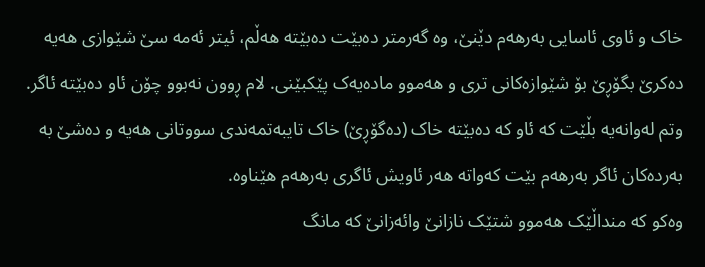خاک و ئاوی ئاسایی بەرهەم دێنێ، وە گەرمتر دەبێت دەبێتە هەڵم، ئیتر ئەمە سێ شێوازی هەیە دەکرێ بگۆڕێ بۆ شێوازەکانی تری و هەموو مادەیەک پێکبێنی. لام ڕوون نەبوو چۆن ئاو دەبێتە ئاگر. وتم لەوانەیە بڵێت کە ئاو کە دەبێتە خاک (دەگۆڕێ) خاک تایبەتمەندی سووتانی هەیە و دەشێ بە بەردەکان ئاگر بەرهەم بێت کەواتە هەر ئاویش ئاگری بەرهەم هێناوە.
وەکو کە منداڵێک هەموو شتێک نازانێ وائەزانێ کە مانگ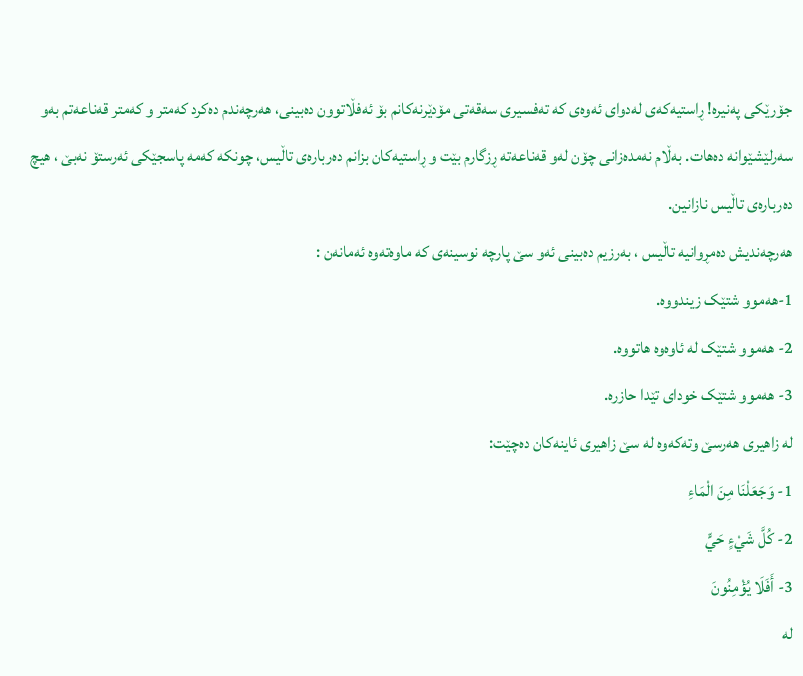جۆرێکی پەنیرە! ڕاستیەکەی لەدوای ئەوەی کە تەفسیری سەقەتی مۆدێرنەکانم بۆ ئەفڵاتوون دەبینی، هەرچەندم دەکرد کەمتر و کەمتر قەناعەتم بەو سەرلێشێوانە دەهات. بەڵام نەمدەزانی چۆن لەو قەناعەتە ڕزگارم بێت و ڕاستیەکان بزانم دەربارەی تاڵیس، چونکە کەمە پاسجێکی ئەرستۆ نەبێ ، هیچ دەربارەی تاڵیس نازانین.
هەرچەندیش دەمڕوانیە تاڵیس ، بەرزیم دەبینی ئەو سێ پارچە نوسینەی کە ماوەتەوە ئەمانەن :
1-هەموو شتێک زیندووە.
2- هەموو شتێک لە ئاوەوە هاتووە.
3- هەموو شتێک خودای تێدا حازرە.
لە زاهیری هەرسێ وتەکەوە لە سێ زاهیری ئاینەکان دەچێت:
1- وَجَعَلْنَا مِنَ الْمَاءِ
2- كُلَّ شَيْءٍ حَيٍّ
3- أَفَلَا يُؤْمِنُونَ
لە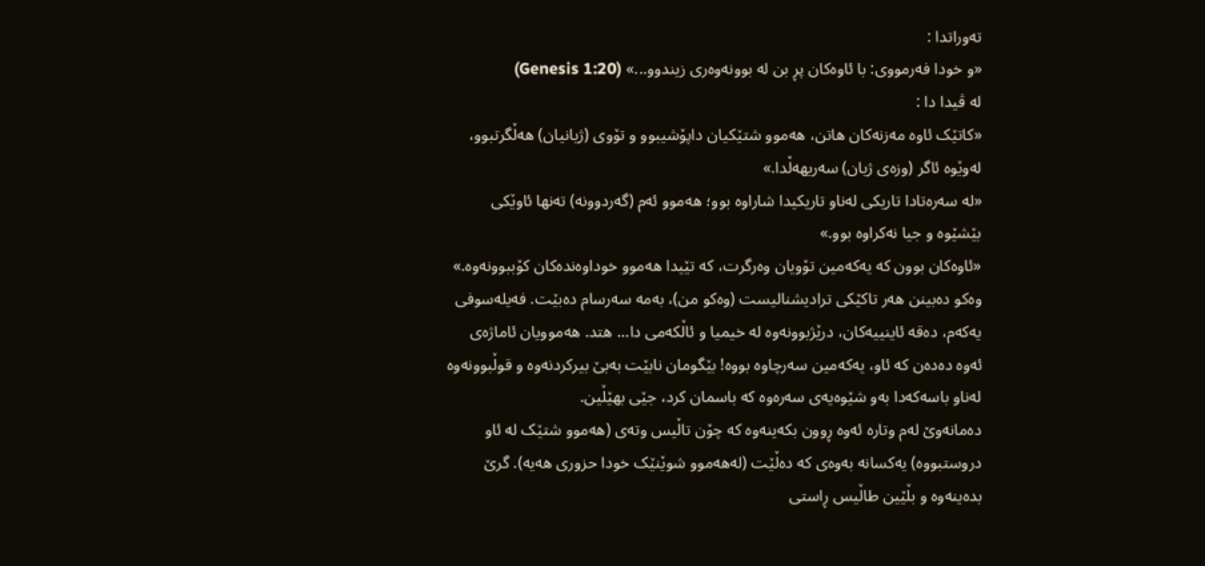تەوراتدا :
«و خودا فەرمووی: با ئاوەکان پڕ بن لە بوونەوەری زیندوو...» (Genesis 1:20)
لە ڤیدا دا :
«کاتێک ئاوە مەزنەکان هاتن، هەموو شتێکیان داپۆشیبوو و تۆوی (ژیانیان) هەڵگرتبوو، لەوێوە ئاگر (وزەی ژیان) سەریهەڵدا.»
«لە سەرەتادا تاریکی لەناو تاریکیدا شاراوە بوو؛ هەموو ئەم (گەردوونە) تەنها ئاوێکی بێشێوە و جیا نەکراوە بوو.»
«ئاوەکان بوون کە یەکەمین تۆویان وەرگرت، کە تێیدا هەموو خوداوەندەکان کۆببوونەوە.»
وەکو دەبینن هەر تاکێکی ترادیشنالیست (وەکو من)، بەمە سەرسام دەبێت. فەیلەسوفی یەکەم، دەقە ئاینییەکان، درێژبوونەوە لە خیمیا و ئاڵکەمی دا... هتد. هەموویان ئاماژەی ئەوە دەدەن کە ئاو، یەکەمین سەرچاوە بووە! بێگومان نابێت بەبێ بیرکردنەوە و قوڵبوونەوە لەناو باسەکەدا بەو شێوەیەی سەرەوە کە باسمان کرد، جێی بهێڵین.
دەمانەوێ لەم وتارە ئەوە ڕوون بکەینەوە کە چۆن تاڵیس وتەی (هەموو شتێک لە ئاو دروستبووە) یەکسانە بەوەی کە دەڵێت (لەهەموو شوێنێک خودا حزوری هەیە). گرێ بدەینەوە و بڵێین طاڵیس ڕاستی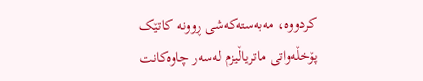کردووە، مەبەستەکەشی ڕوونە کاتێک پۆخڵەواتی ماتریاڵیزم لەسەر چاوەکانت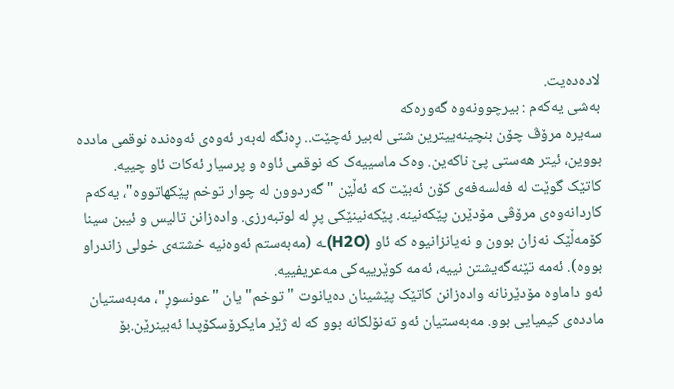لادەدەیت.
بەشی یەکەم : بیرچوونەوە گەورەکە
سەیرە مرۆڤ چۆن بنچینەییترین شتی لەبیر ئەچێت.. ڕەنگە لەبەر ئەوەی ئەوەندە نوقمی ماددە بووین، ئیتر هەستی پێ ناکەین. وەک ماسییەک کە نوقمی ئاوە و پرسیار ئەکات ئاو چییە.
کاتێک گوێت لە فەلسەفەی کۆن ئەبێت کە ئەڵێن "گەردوون لە چوار توخم پێکهاتووە"، یەکەم کاردانەوەی مرۆڤی مۆدێرن پێکەنینە. پێکەنینێکی پڕ لە لوتبەرزی. وادەزانن تالیس و ئیبن سینا کۆمەڵێک نەزان بوون و نەیانزانیوە کە ئاو (H2O)ـە (مەبەستم ئەوەنیە خشتەی خولی زاندراو بووە). ئەمە تێنەگەیشتن نییە، ئەمە کوێرییەکی مەعریفییە.
ئەو داماوە مۆدێرنانە وادەزانن کاتێک پێشینان دەیانوت "توخم" یان "عونسوڕ"، مەبەستیان ماددەی کیمیایی بوو. مەبەستیان ئەو تەنۆلکانە بوو کە لە ژێر مایکرۆسکۆپدا ئەبینرێن.بۆ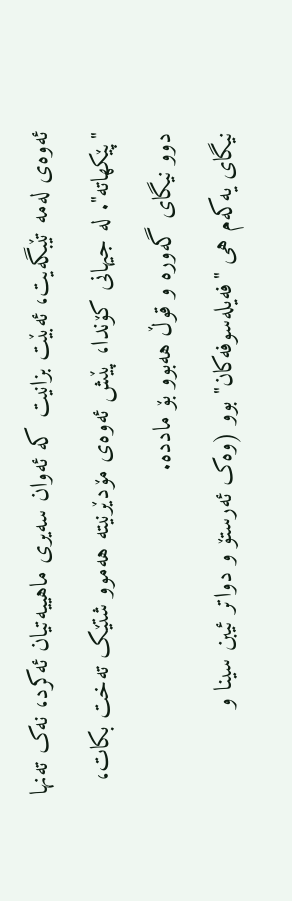ئەوەی لەمە تێبگەیت، ئەبێت بزانیت کە ئەوان سەیری ماهییەتیان ئەکرد، نەک تەنها "پێکهاتە". لە جیهانی کۆندا، پێش ئەوەی مۆدێرنیتە هەموو شتێک تەخت بکات، دوو نیگای گەورە و قوڵ هەبوو بۆ ماددە.
نیگای یەکەم هی "فەیلەسوفەکان" بوو (وەک ئەرستۆ و دواتر ئیبن سینا و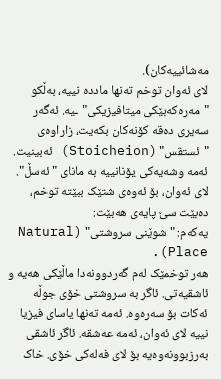مەشائییەکان).
لای ئەوان توخم تەنها ماددە نییە، بەڵکو "مەرەکەبێکی میتافیزیکی"ـیە. ئەگەر سەیری دەقە کۆنەکان بکەیت، زاراوەی "ئستقس" (Stoicheion) ئەبینیت. ئەمە وشەیەکی یۆنانییە بە مانای "ئەسڵ". لای ئەوان، بۆ ئەوەی شتێک ببێتە توخم، دەبێت سێ پایەی هەبێت:
یەکەم: "شوێنی سروشتی" (Natural Place).
هەر توخمێک لەم گەردوونەدا ماڵێکی هەیە و ئاشقیەتی. ئاگر بە سروشتی خۆی جوڵە ئەکات بۆ سەرەوە. ئەمە تەنها یاسای فیزیا نییە لای ئەوان، ئەمە عەشقە. ئاگر ئاشقی بەرزبوونەوەیە بۆ لای فەلەکی خۆی. خاک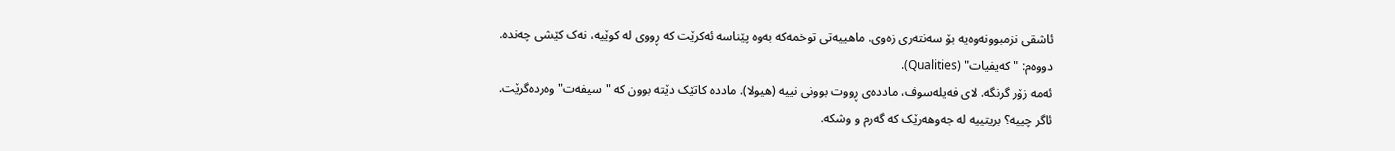ئاشقی نزمبوونەوەیە بۆ سەنتەری زەوی. ماهییەتی توخمەکە بەوە پێناسە ئەکرێت کە ڕووی لە کوێیە، نەک کێشی چەندە.
دووەم: "کەیفیات" (Qualities).
ئەمە زۆر گرنگە. لای فەیلەسوف، ماددەی ڕووت بوونی نییە (هیولا). ماددە کاتێک دێتە بوون کە "سیفەت" وەردەگرێت.
ئاگر چییە؟ بریتییە لە جەوهەرێک کە گەرم و وشکە.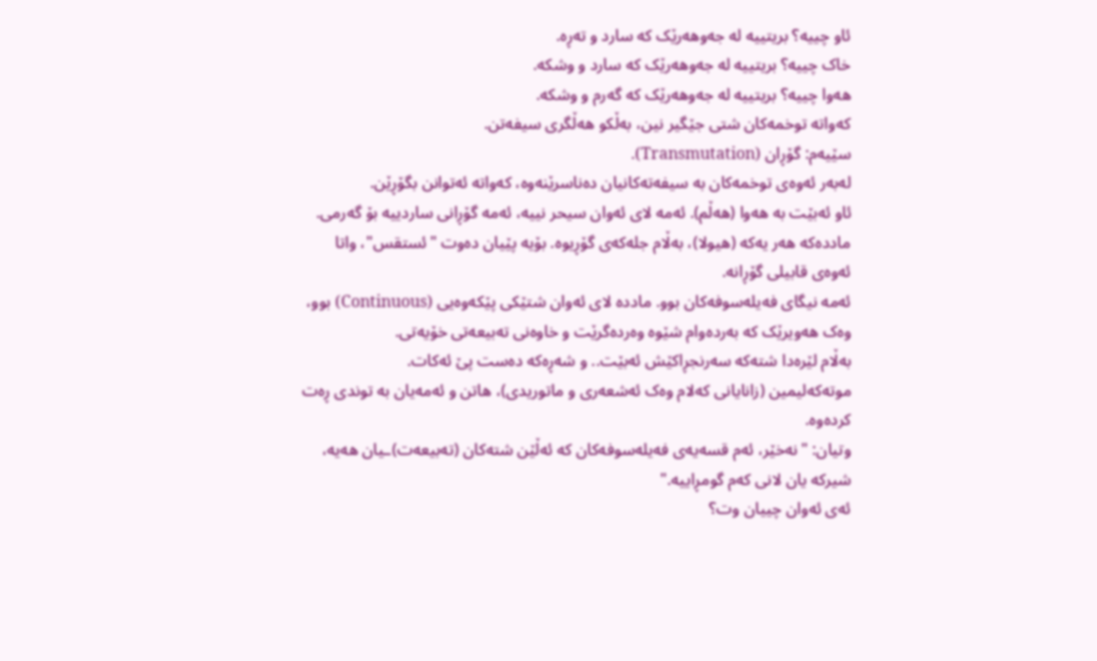ئاو چییە؟ بریتییە لە جەوهەرێک کە سارد و تەڕە.
خاک چییە؟ بریتییە لە جەوهەرێک کە سارد و وشکە.
هەوا چییە؟ بریتییە لە جەوهەرێک کە گەرم و وشکە.
کەواتە توخمەکان شتی جێگیر نین، بەڵکو هەڵگری سیفەتن.
سێیەم: گۆڕان (Transmutation).
لەبەر ئەوەی توخمەکان بە سیفەتەکانیان دەناسرێنەوە، کەواتە ئەتوانن بگۆڕێن.
ئاو ئەبێت بە هەوا (هەڵم). ئەمە لای ئەوان سیحر نییە، ئەمە گۆڕانی ساردییە بۆ گەرمی. ماددەکە هەر یەکە (هیولا)، بەڵام جلەکەی گۆڕیوە. بۆیە پێیان دەوت "ئستقس"، واتا ئەوەی قابیلی گۆڕانە.
ئەمە نیگای فەیلەسوفەکان بوو. ماددە لای ئەوان شتێکی پێکەوەیی (Continuous) بوو، وەک هەویرێک کە بەردەوام شێوە وەردەگرێت و خاوەنی تەبیعەتی خۆیەتی.
بەڵام لێرەدا شتەکە سەرنجڕاکێش ئەبێت.. و شەڕەکە دەست پێ ئەکات.
موتەکەلیمین (زانایانی کەلام وەک ئەشعەری و ماتوریدی)، هاتن و ئەمەیان بە توندی ڕەت کردەوە.
وتیان: "نەخێر، ئەم قسەیەی فەیلەسوفەکان کە ئەڵێن شتەکان (تەبیعەت)ـیان هەیە، شیرکە یان لانی کەم گومڕاییە."
ئەی ئەوان چییان وت؟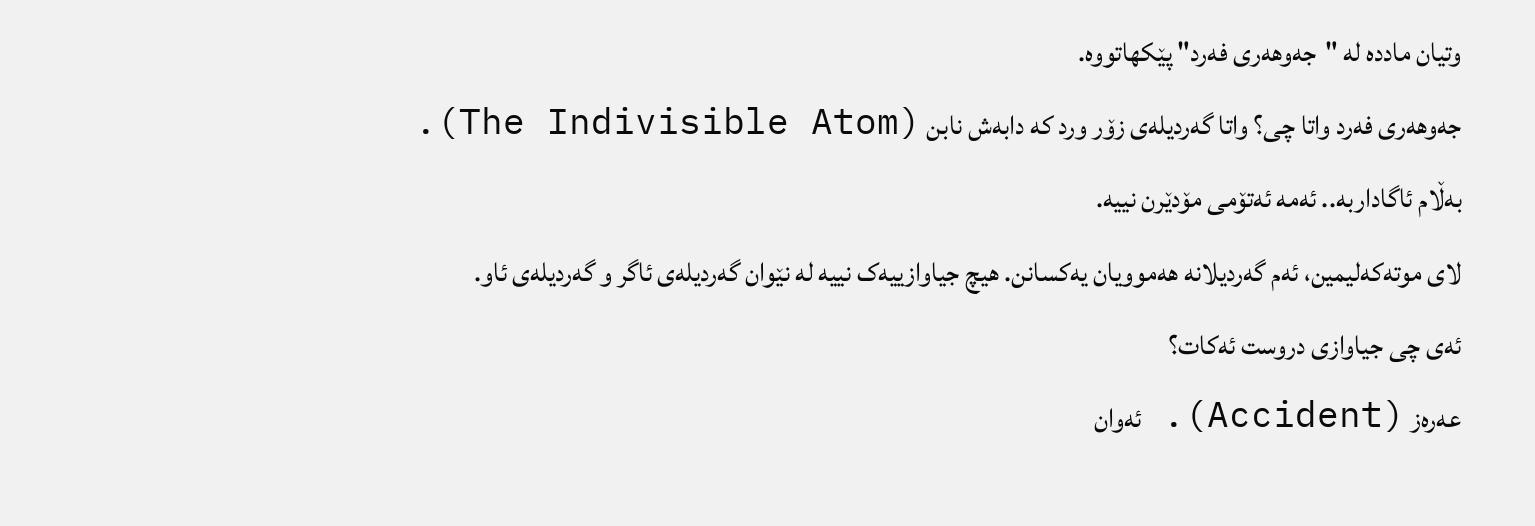وتیان ماددە لە "جەوهەری فەرد" پێکهاتووە.
جەوهەری فەرد واتا چی؟ واتا گەردیلەی زۆر ورد کە دابەش نابن (The Indivisible Atom).
بەڵام ئاگاداربە.. ئەمە ئەتۆمی مۆدێرن نییە.
لای موتەکەلیمین، ئەم گەردیلانە هەموویان یەکسانن. هیچ جیاوازییەک نییە لە نێوان گەردیلەی ئاگر و گەردیلەی ئاو.
ئەی چی جیاوازی دروست ئەکات؟
عەرەز (Accident). ئەوان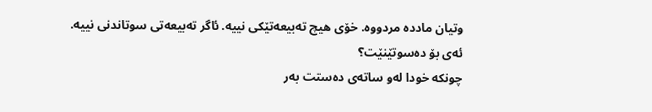وتیان ماددە مردووە. خۆی هیچ تەبیعەتێکی نییە. ئاگر تەبیعەتی سوتاندنی نییە.
ئەی بۆ دەسوتێنێت؟
چونکە خودا لەو ساتەی دەستت بەر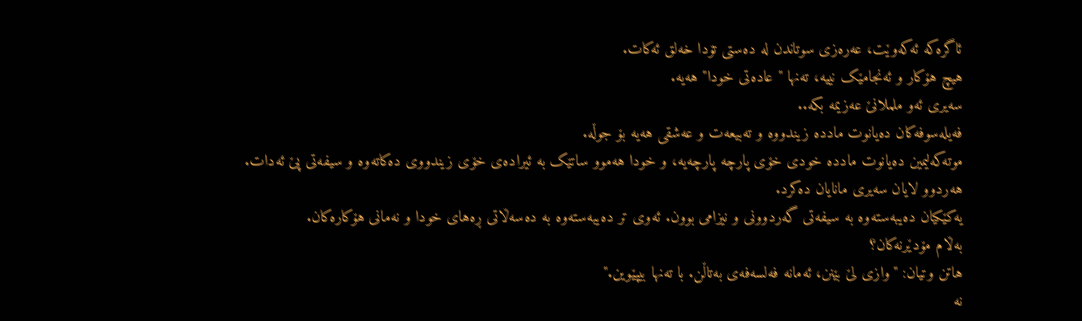ئاگرەکە ئەکەوێت، عەرەزی سوتاندن لە دەستی تۆدا خەلق ئەکات.
هیچ هۆکار و ئەنجامێک نییە، تەنها "عادەتی خودا" هەیە.
سەیری ئەو ململانێ عەزیمە بکە..
فەیلەسوفەکان دەیانوت ماددە زیندووە و تەبیعەت و عەشقی هەیە بۆ جوڵە.
موتەکەلیمین دەیانوت ماددە خودی خۆی پارچە پارچەیە، و خودا هەموو ساتێک بە ئیرادەی خۆی زیندووی دەکاتەوە و سیفەتی پێ ئەدات.
هەردوو لایان سەیری مانایان دەکرد.
یەکێکیان دەیبەستەوە بە سیفەتی گەردوونی و نیزامی بوون. ئەوی تر دەیبەستەوە بە دەسەڵاتی ڕەهای خودا و نەمانی هۆکارەکان.
بەڵام مۆدێرنەکان؟
هاتن وتیان: "وازی لێ بێنن، ئەمانە فەلسەفەی بەتاڵن. با تەنها بیپێوین."
نە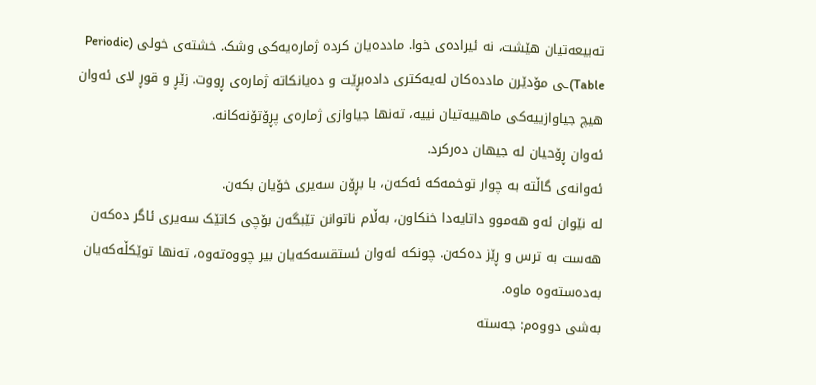تەبیعەتیان هێشت، نە ئیرادەی خوا. ماددەیان کردە ژمارەیەکی وشک. خشتەی خولی (Periodic Table)ـی مۆدێرن ماددەکان لەیەکتری دادەبڕێت و دەیانکاتە ژمارەی ڕووت. زێڕ و قوڕ لای ئەوان هیچ جیاوازییەکی ماهییەتیان نییە، تەنها جیاوازی ژمارەی پڕۆتۆنەکانە.
ئەوان ڕۆحیان لە جیهان دەرکرد.
ئەوانەی گاڵتە بە چوار توخمەکە ئەکەن، با بڕۆن سەیری خۆیان بکەن.
لە نێوان ئەو هەموو داتایەدا خنکاون، بەڵام ناتوانن تێبگەن بۆچی کاتێک سەیری ئاگر دەکەن هەست بە ترس و ڕێز دەکەن. چونکە ئەوان ئستقسەکەیان بیر چووەتەوە، تەنها توێکڵەکەیان بەدەستەوە ماوە.
بەشی دووەم: جەستە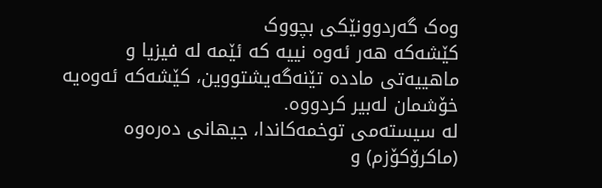وەک گەردوونێکی بچووک
کێشەکە هەر ئەوە نییە کە ئێمە لە فیزیا و ماهییەتی ماددە تێنەگەیشتووین، کێشەکە ئەوەیە خۆشمان لەبیر کردووە.
لە سیستەمی توخمەکاندا، جیهانی دەرەوە (ماکرۆکۆزم) و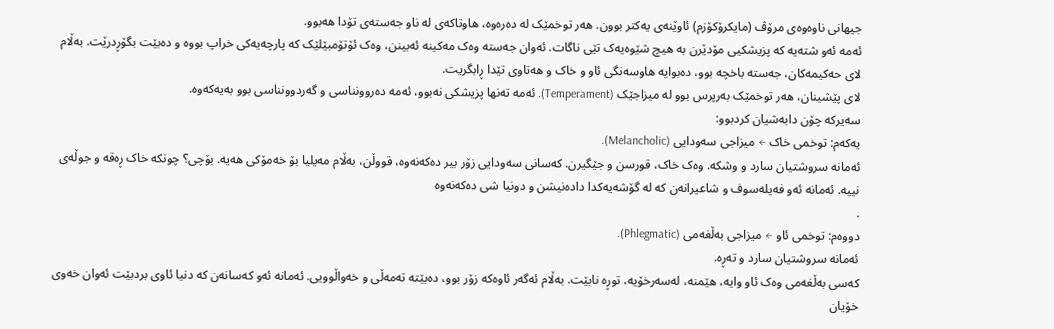جیهانی ناوەوەی مرۆڤ (مایکرۆکۆزم) ئاوێنەی یەکتر بوون. هەر توخمێک لە دەرەوە، هاوتاکەی لە ناو جەستەی تۆدا هەبوو.
ئەمە ئەو شتەیە کە پزیشکیی مۆدێرن بە هیچ شێوەیەک تێی ناگات. ئەوان جەستە وەک مەکینە ئەبینن، وەک ئۆتۆمبێلێک کە پارچەیەکی خراپ بووە و دەبێت بگۆڕدرێت. بەڵام لای حەکیمەکان، جەستە باخچە بوو، دەبوایە هاوسەنگی ئاو و خاک و هەتاوی تێدا ڕابگریت.
لای پێشینان، هەر توخمێک بەرپرس بوو لە میزاجێک (Temperament). ئەمە تەنها پزیشکی نەبوو، ئەمە دەروونناسی و گەردوونناسی بوو بەیەکەوە.
سەیرکە چۆن دابەشیان کردبوو:
یەکەم: توخمی خاک ← میزاجی سەودایی (Melancholic).
ئەمانە سروشتیان سارد و وشکە. وەک خاک، قورسن و جێگیرن. کەسانی سەودایی زۆر بیر دەکەنەوە، قووڵن، بەڵام مەیلیا بۆ خەمۆکی هەیە. بۆچی؟ چونکە خاک ڕەقە و جوڵەی نییە. ئەمانە ئەو فەیلەسوف و شاعیرانەن کە لە گۆشەیەکدا دادەنیشن و دونیا شی دەکەنەوە
.
دووەم: توخمی ئاو ← میزاجی بەڵغەمی (Phlegmatic).
ئەمانە سروشتیان سارد و تەڕە.
کەسی بەڵغەمی وەک ئاو وایە، هێمنە، لەسەرخۆیە، توڕە نابێت. بەڵام ئەگەر ئاوەکە زۆر بوو، دەبێتە تەمەڵی و خەواڵوویی. ئەمانە ئەو کەسانەن کە دنیا ئاوی بردبێت ئەوان خەوی خۆیان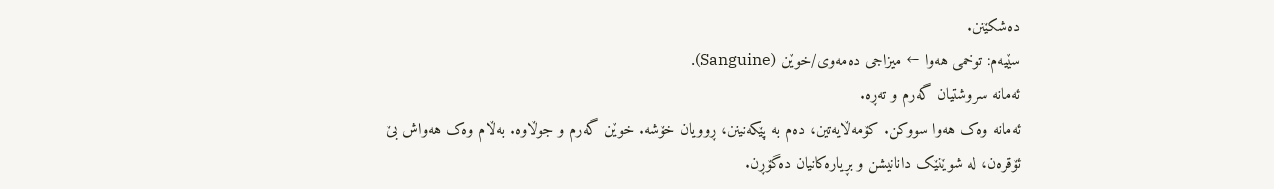دەشکێنن.
سێیەم: توخمی هەوا ← میزاجی دەمەوی/خوێن (Sanguine).
ئەمانە سروشتیان گەرم و تەڕە.
ئەمانە وەک هەوا سووکن. کۆمەڵایەتین، دەم بە پێکەنینن، ڕوویان خۆشە. خوێن گەرم و جوڵاوە. بەڵام وەک هەواش بێ ئۆقرەن، لە شوێنێک دانانیشن و بڕیارەکانیان دەگۆڕن.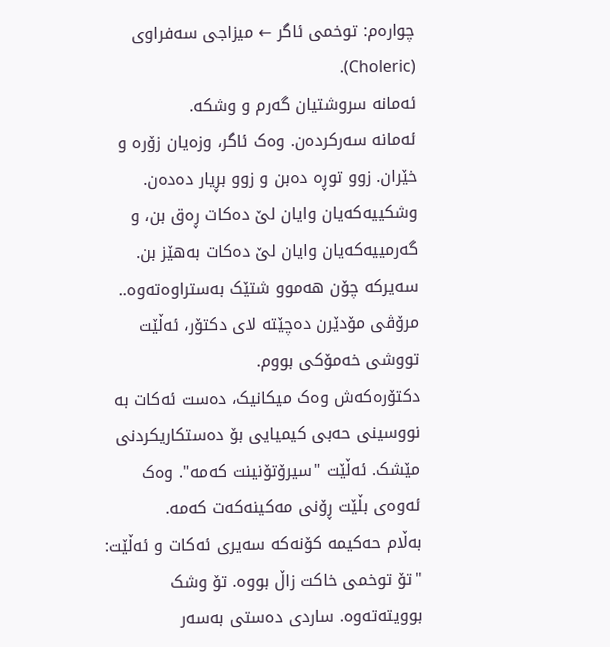چوارەم: توخمی ئاگر ← میزاجی سەفراوی (Choleric).
ئەمانە سروشتیان گەرم و وشکە.
ئەمانە سەرکردەن. وەک ئاگر، وزەیان زۆرە و خێران. زوو توڕە دەبن و زوو بڕیار دەدەن. وشکییەکەیان وایان لێ دەکات ڕەق بن، و گەرمییەکەیان وایان لێ دەکات بەهێز بن.
سەیرکە چۆن هەموو شتێک بەستراوەتەوە..
مرۆڤی مۆدێرن دەچێتە لای دکتۆر، ئەڵێت تووشی خەمۆکی بووم.
دکتۆرەکەش وەک میکانیک، دەست ئەکات بە نووسینی حەبی کیمیایی بۆ دەستکاریکردنی مێشک. ئەڵێت "سیرۆتۆنینت کەمە". وەک ئەوەی بڵێت ڕۆنی مەکینەکەت کەمە.
بەڵام حەکیمە کۆنەکە سەیری ئەکات و ئەڵێت: "تۆ توخمی خاکت زاڵ بووە. تۆ وشک بوویتەتەوە. ساردی دەستی بەسەر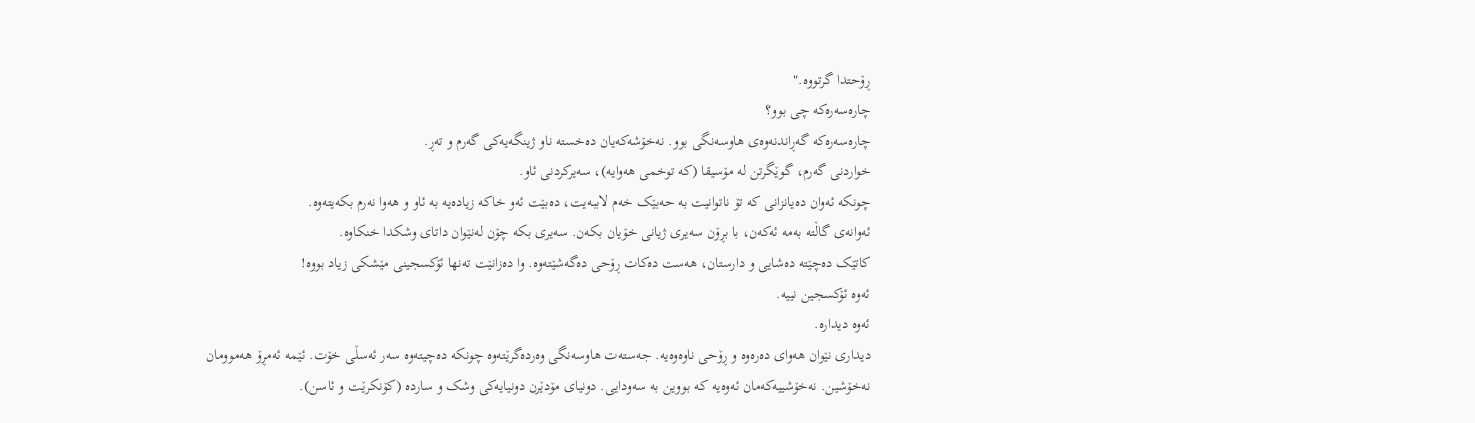ڕۆحتدا گرتووە."
چارەسەرەکە چی بوو؟
چارەسەرەکە گەڕاندنەوەی هاوسەنگی بوو. نەخۆشەکەیان دەخستە ناو ژینگەیەکی گەرم و تەڕ.
خواردنی گەرم، گوێگرتن لە مۆسیقا (کە توخمی هەوایە)، سەیرکردنی ئاو.
چونکە ئەوان دەیانزانی کە تۆ ناتوانیت بە حەبێک خەم لاببەیت، دەبێت ئەو خاکە زیادەیە بە ئاو و هەوا نەرم بکەیتەوە.
ئەوانەی گاڵتە بەمە ئەکەن، با بڕۆن سەیری ژیانی خۆیان بکەن. سەیری بکە چۆن لەنێوان داتای وشکدا خنکاوە.
کاتێک دەچێتە دەشایی و دارستان، هەست دەکات ڕۆحی دەگەشێتەوە. وا دەزانێت تەنها ئۆکسجینی مێشکی زیاد بووە!
ئەوە ئۆکسجین نییە.
ئەوە دیدارە.
دیداری نێوان هەوای دەرەوە و ڕۆحی ناوەوەیە. جەستەت هاوسەنگی وەردەگرێتەوە چونکە دەچیتەوە سەر ئەسڵی خۆت. ئێمە ئەمڕۆ هەموومان نەخۆشین. نەخۆشییەکەمان ئەوەیە کە بووین بە سەودایی. دونیای مۆدێرن دونیایەکی وشک و ساردە (کۆنکرێت و ئاسن).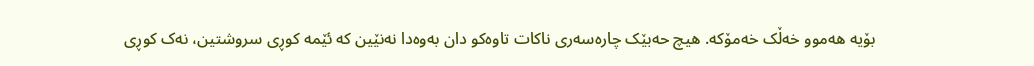بۆیە هەموو خەڵک خەمۆکە. هیچ حەبێک چارەسەری ناکات تاوەکو دان بەوەدا نەنێین کە ئێمە کوڕی سروشتین، نەک کوڕی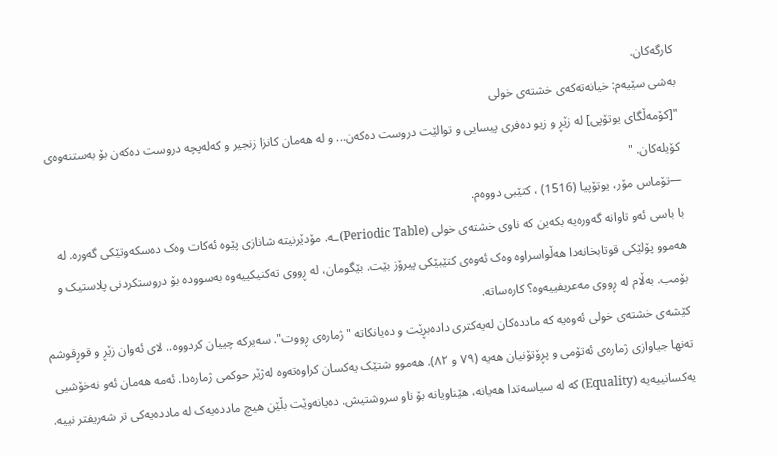کارگەکان.
بەشی سێیەم: خیانەتەکەی خشتەی خولی
"[کۆمەڵگای یوتۆپی] لە زێڕ و زیو دەفری پیسایی و توالێت دروست دەکەن... و لە هەمان کانزا زنجیر و کەلەپچە دروست دەکەن بۆ بەستنەوەی کۆیلەکان. "
—تۆماس مۆر، یوتۆپیا (1516) ، کتێبی دووەم.
با باسی ئەو تاوانە گەورەیە بکەین کە ناوی خشتەی خولی (Periodic Table)ـە. مۆدێرنیتە شانازی پێوە ئەکات وەک دەسکەوتێکی گەورە. لە هەموو پۆلێکی قوتابخانەدا هەڵواسراوە وەک ئەوەی کتێبێکی پیرۆز بێت. بێگومان، لە ڕووی تەکنیکییەوە بەسوودە بۆ دروستکردنی پلاستیک و بۆمب. بەڵام لە ڕووی مەعریفییەوە؟ کارەساتە.
کێشەی خشتەی خولی ئەوەیە کە ماددەکان لەیەکتری دادەبڕێت و دەیانکاتە "ژمارەی ڕووت". سەیرکە چییان کردووە.. لای ئەوان زێڕ و قوڕقوشم تەنها جیاوازی ژمارەی ئەتۆمی و پڕۆتۆنیان هەیە (٧٩ و ٨٢). هەموو شتێک یەکسان کراوەتەوە لەژێر حوکمی ژمارەدا. ئەمە هەمان ئەو نەخۆشیی یەکسانییەیە (Equality) کە لە سیاسەتدا هەیانە، هێناویانە بۆ ناو سروشتیش. دەیانەوێت بڵێن هیچ ماددەیەک لە ماددەیەکی تر شەریفتر نییە.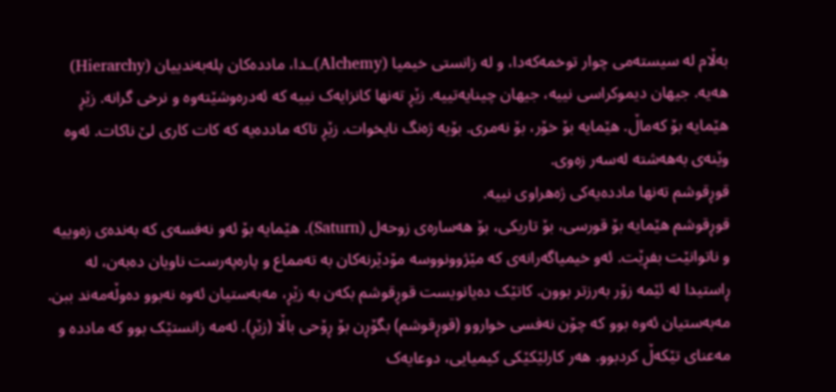بەڵام لە سیستەمی چوار توخمەکەدا، و لە زانستی خیمیا (Alchemy)ـدا، ماددەکان پلەبەندییان (Hierarchy) هەیە. جیهان دیموکراسی نییە، جیهان چینایەتییە. زێڕ تەنها کانزایەک نییە کە ئەدرەوشێتەوە و نرخی گرانە. زێڕ هێمایە بۆ کەماڵ. هێمایە بۆ خۆر، بۆ نەمری. بۆیە ژەنگ نایخوات. زێڕ تاکە ماددەیە کە کات کاری لێ ناکات. ئەوە وێنەی بەهەشتە لەسەر زەوی.
قوڕقوشم تەنها ماددەیەکی ژەهراوی نییە.
قوڕقوشم هێمایە بۆ قورسی، بۆ تاریکی، بۆ هەسارەی زوحەل (Saturn). هێمایە بۆ ئەو نەفسەی کە بەندەی زەوییە و ناتوانێت بفڕێت. ئەو خیمیاگەرانەی کە مێژوونووسە مۆدێرنەکان بە تەمماع و پارەپەرست ناویان دەبەن، لە ڕاستیدا لە ئێمە زۆر بەرزتر بوون. کاتێک دەیانویست قوڕقوشم بکەن بە زێڕ، مەبەستیان ئەوە نەبوو دەوڵەمەند ببن. مەبەستیان ئەوە بوو کە چۆن نەفسی خواروو (قوڕقوشم) بگۆڕن بۆ ڕۆحی باڵا (زێڕ). ئەمە زانستێک بوو کە ماددە و مەعنای تێکەڵ کردبوو. هەر کارلێکێکی کیمیایی، دوعایەک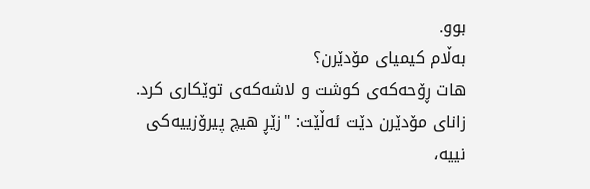بوو.
بەڵام کیمیای مۆدێرن؟
هات ڕۆحەکەی کوشت و لاشەکەی توێکاری کرد. زانای مۆدێرن دێت ئەڵێت: "زێڕ هیچ پیرۆزییەکی نییە،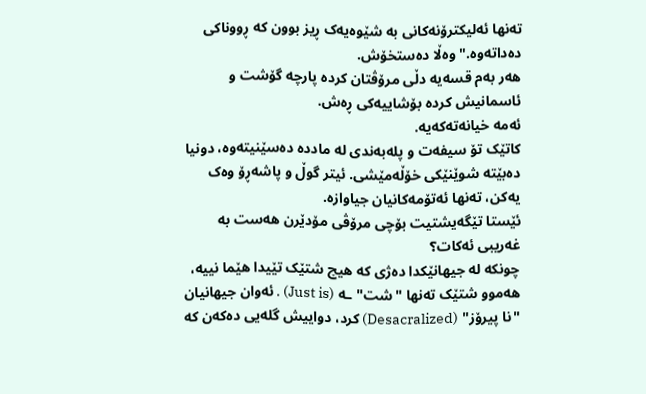تەنها ئەلیکترۆنەکانی بە شێوەیەک ڕیز بوون کە ڕووناکی دەداتەوە." وەڵا دەستخۆش.
هەر بەم قسەیە دڵی مرۆڤتان کردە پارچە گۆشت و ئاسمانیش کردە بۆشاییەکی ڕەش.
ئەمە خیانەتەکەیە.
کاتێک تۆ سیفەت و پلەبەندی لە ماددە دەسێنیتەوە، دونیا دەبێتە شوێنێکی خۆڵەمێشی. ئیتر گوڵ و پاشەڕۆ وەک یەکن، تەنها ئەتۆمەکانیان جیاوازە.
ئێستا تێگەیشتیت بۆچی مرۆڤی مۆدێرن هەست بە غەریبی ئەکات؟
چونکە لە جیهانێکدا دەژی کە هیچ شتێک تێیدا هێما نییە، هەموو شتێک تەنها "شت"ـە (Just is) . ئەوان جیهانیان "نا پیرۆز" (Desacralized) کرد، دواییش گلەیی دەکەن کە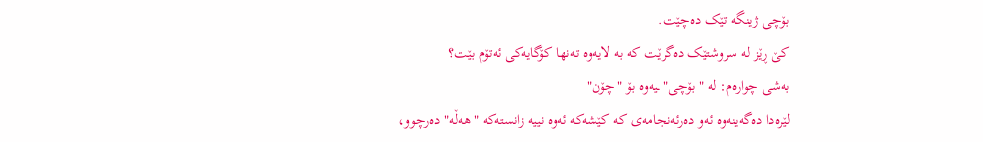بۆچی ژینگە تێک دەچێت.
کێ ڕێز لە سروشتێک دەگرێت کە بە لایەوە تەنها کۆگایەکی ئەتۆم بێت؟
بەشی چوارەم: لە "بۆچی"ـیەوە بۆ "چۆن"
لێرەدا دەگەینەوە ئەو دەرئەنجامەی کە کێشەکە ئەوە نییە زانستەکە "هەڵە" دەرچوو،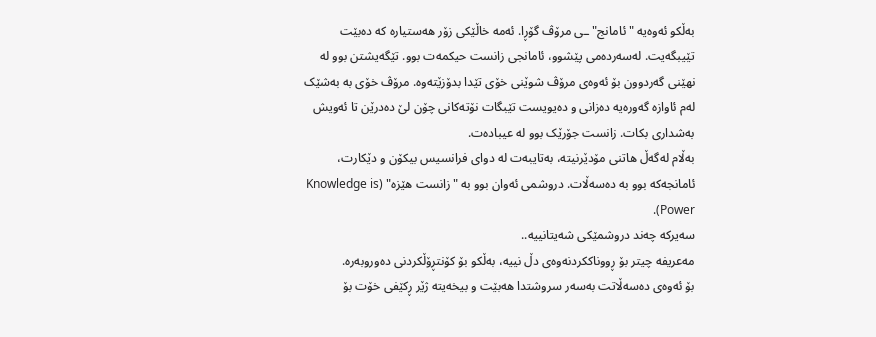بەڵکو ئەوەیە "ئامانج"ـی مرۆڤ گۆڕا. ئەمە خاڵێکی زۆر هەستیارە کە دەبێت تێیبگەیت. لەسەردەمی پێشوو، ئامانجی زانست حیکمەت بوو. تێگەیشتن بوو لە نهێنی گەردوون بۆ ئەوەی مرۆڤ شوێنی خۆی تێدا بدۆزێتەوە. مرۆڤ خۆی بە بەشێک لەم ئاوازە گەورەیە دەزانی و دەیویست تێبگات نۆتەکانی چۆن لێ دەدرێن تا ئەویش بەشداری بکات. زانست جۆرێک بوو لە عیبادەت.
بەڵام لەگەڵ هاتنی مۆدێرنیتە، بەتایبەت لە دوای فرانسیس بیکۆن و دێکارت، ئامانجەکە بوو بە دەسەڵات. دروشمی ئەوان بوو بە "زانست هێزە" (Knowledge is Power).
سەیرکە چەند دروشمێکی شەیتانییە..
مەعریفە چیتر بۆ ڕووناککردنەوەی دڵ نییە، بەڵکو بۆ کۆنتڕۆڵکردنی دەوروبەرە.
بۆ ئەوەی دەسەڵاتت بەسەر سروشتدا هەبێت و بیخەیتە ژێر ڕکێفی خۆت بۆ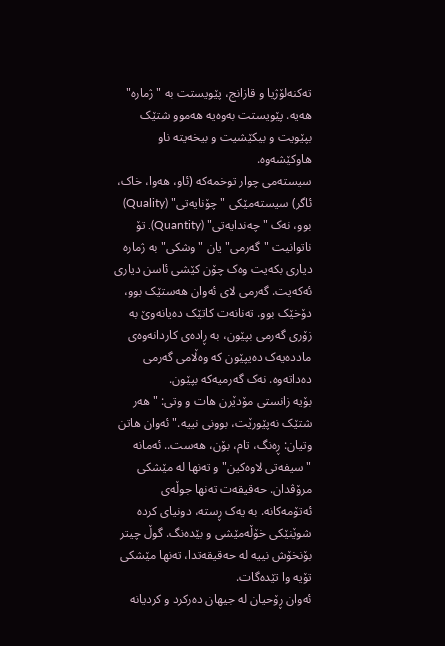تەکنەلۆژیا و قازانج، پێویستت بە "ژمارە" هەیە. پێویستت بەوەیە هەموو شتێک بپێویت و بیکێشیت و بیخەیتە ناو هاوکێشەوە.
سیستەمی چوار توخمەکە (ئاو، هەوا، خاک، ئاگر) سیستەمێکی "چۆنایەتی" (Quality) بوو، نەک "چەندایەتی" (Quantity). تۆ ناتوانیت "گەرمی" یان "وشکی" بە ژمارە دیاری بکەیت وەک چۆن کێشی ئاسن دیاری ئەکەیت. گەرمی لای ئەوان هەستێک بوو، دۆخێک بوو. تەنانەت کاتێک دەیانەوێ بە زۆری گەرمی بپێون، بە ڕادەی کاردانەوەی ماددەیەک دەیپێون کە وەڵامی گەرمی دەداتەوە. نەک گەرمیەکە بپێون.
بۆیە زانستی مۆدێرن هات و وتی: "هەر شتێک نەپێورێت، بوونی نییە." ئەوان هاتن وتیان: ڕەنگ، تام، بۆن، هەست.. ئەمانە "سیفەتی لاوەکین" و تەنها لە مێشکی مرۆڤدان. حەقیقەت تەنها جوڵەی ئەتۆمەکانە. بە یەک ڕستە، دونیای کردە شوێنێکی خۆڵەمێشی و بێدەنگ. گوڵ چیتر بۆنخۆش نییە لە حەقیقەتدا، تەنها مێشکی تۆیە وا تێدەگات.
ئەوان ڕۆحیان لە جیهان دەرکرد و کردیانە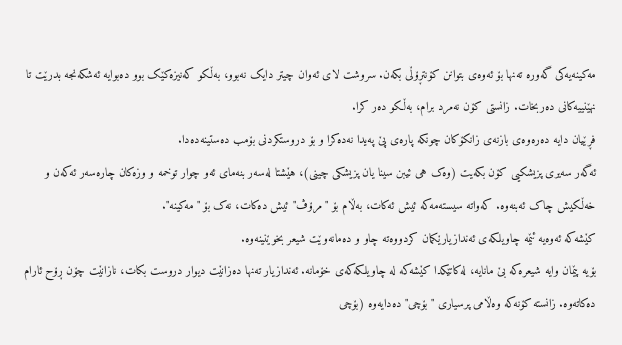مەکینەیەکی گەورە تەنها بۆ ئەوەی بتوانن کۆنتڕۆڵی بکەن. سروشت لای ئەوان چیتر دایک نەبوو، بەڵکو کەنیزەکێک بوو دەبوایە ئەشکەنجە بدرێت تا نهێنییەکانی دەربخات. زانستی کۆن نەمرد برام، بەڵکو دەر کرا.
فڕێیان دایە دەرەوەی بازنەی زانکۆکان چونکە پارەی پێ پەیدا نەدەکرا و بۆ دروستکردنی بۆمب دەستینەدەدا.
ئەگەر سەیری پزیشکیی کۆن بکەیت (وەک هی ئیبن سینا یان پزیشکی چینی)، هێشتا لەسەر بنەمای ئەو چوار توخمە و وزەکان چارەسەر ئەکەن و خەڵکیش چاک ئەبنەوە. کەواتە سیستەمەکە ئیش ئەکات، بەڵام بۆ "مرۆڤ" ئیش دەکات، نەک بۆ "مەکینە".
کێشەکە ئەوەیە ئێمە چاویلکەی ئەندازیارێکمان کردووەتە چاو و دەمانەوێت شیعر بخوێنینەوە.
بۆیە پێمان وایە شیعرەکە بێ مانایە، لەکاتێکدا کێشەکە لە چاویلکەکەی خۆمانە. ئەندازیار تەنها دەزانێت دیوار دروست بکات، نازانێت چۆن ڕۆح ئارام دەکاتەوە. زانستە کۆنەکە وەڵامی پرسیاری "بۆچی" دەدایەوە (بۆچی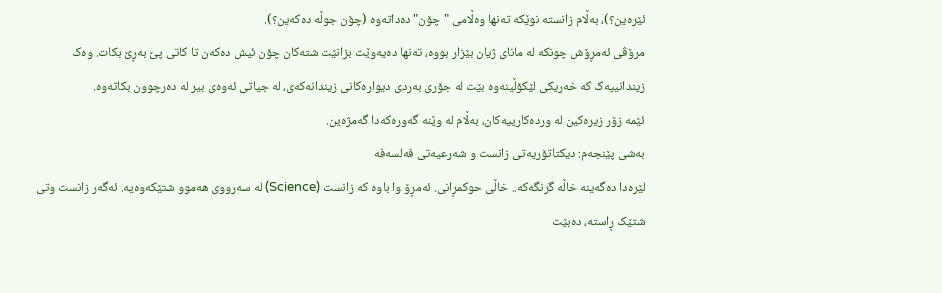ئێرەین؟)، بەڵام زانستە نوێکە تەنها وەڵامی "چۆن" دەداتەوە (چۆن جوڵە دەکەین؟).
مرۆڤی ئەمڕۆش چونکە لە مانای ژیان بێزار بووە، تەنها دەیەوێت بزانێت شتەکان چۆن ئیش دەکەن تا کاتی پێ بەڕێ بکات. وەک زیندانییەک کە خەریکی لێکۆڵینەوە بێت لە جۆری بەردی دیوارەکانی زیندانەکەی، لە جیاتی ئەوەی بیر لە دەرچوون بکاتەوە.
ئێمە زۆر زیرەکین لە وردەکارییەکان، بەڵام لە وێنە گەورەکەدا گەمژەین.
بەشی پێنجەم: دیکتاتۆریەتی زانست و شەرعیەتی فەلسەفە
لێرەدا دەگەینە خاڵە گرنگەکە.. خاڵی حوکمڕانی. ئەمڕۆ وا باوە کە زانست (Science) لە سەرووی هەموو شتێکەوەیە. ئەگەر زانست وتی شتێک ڕاستە، دەبێت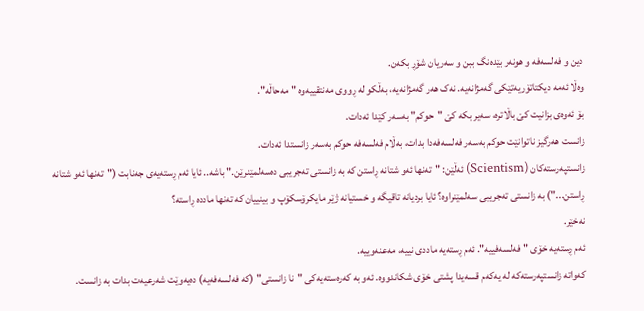دین و فەلسەفە و هونەر بێدەنگ ببن و سەریان شۆڕ بکەن.
وەڵا ئەمە دیکتاتۆریەتێکی گەمژانەیە. نەک هەر گەمژانەیە، بەڵکو لە ڕووی مەنتقییەوە "مەحاڵە".
بۆ ئەوەی بزانیت کێ باڵاترە، سەیر بکە کێ "حوکم" بەسەر کێدا ئەدات.
زانست هەرگیز ناتوانێت حوکم بەسەر فەلسەفەدا بدات، بەڵام فەلسەفە حوکم بەسەر زانستدا ئەدات.
زانستپەرستەکان (Scientism) ئەڵێن: "تەنها ئەو شتانە ڕاستن کە بە زانستی تەجریبی دەسەلمێنرێن." باشە.. ئایا ئەم ڕستەیەی جەنابت ("تەنها ئەو شتانە ڕاستن...") بە زانستی تەجریبی سەلمێنراوە؟ ئایا بردیانە تاقیگە و خستیانە ژێر مایکرۆسکۆپ و بینییان کە تەنها ماددە ڕاستە؟
نەخێر.
ئەم ڕستەیە خۆی "فەلسەفییە". ئەم ڕستەیە ماددی نییە، مەعنەوییە.
کەواتە زانستپەرستەکە لە یەکەم قسەیدا پشتی خۆی شکاندووە. ئەو بە کەرەستەیەکی "نا زانستی" (کە فەلسەفەیە) دەیەوێت شەرعیەت بدات بە زانست.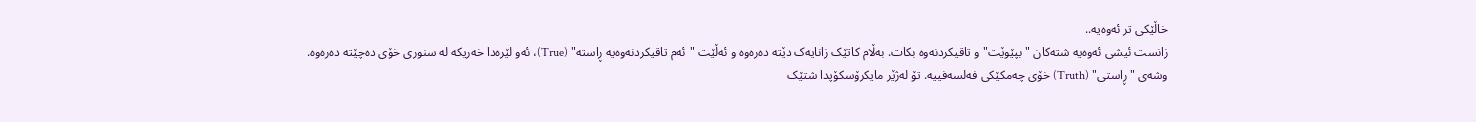خاڵێکی تر ئەوەیە..
زانست ئیشی ئەوەیە شتەکان "بپێوێت" و تاقیکردنەوە بکات. بەڵام کاتێک زانایەک دێتە دەرەوە و ئەڵێت "ئەم تاقیکردنەوەیە ڕاستە" (True)، ئەو لێرەدا خەریکە لە سنوری خۆی دەچێتە دەرەوە.
وشەی "ڕاستی" (Truth) خۆی چەمکێکی فەلسەفییە. تۆ لەژێر مایکرۆسکۆپدا شتێک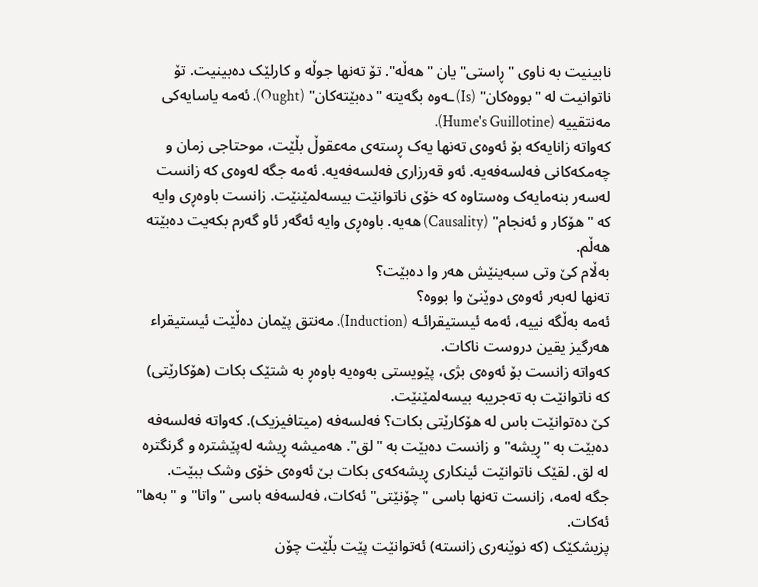نابینیت بە ناوی "ڕاستی" یان "هەڵە". تۆ تەنها جوڵە و کارلێک دەبینیت. تۆ ناتوانیت لە "بووەکان" (Is)ـەوە بگەیته "دەبێتەکان" (Ought). ئەمە یاسایەکی مەنتقییە (Hume's Guillotine).
کەواتە زانایەکە بۆ ئەوەی تەنها یەک ڕستەی مەعقوڵ بڵێت، موحتاجی زمان و چەمکەکانی فەلسەفەیە. ئەو قەرزاری فەلسەفەیە. ئەمە جگە لەوەی کە زانست لەسەر بنەمایەک وەستاوە کە خۆی ناتوانێت بیسەلمێنێت. زانست باوەڕی وایە کە "هۆکار و ئەنجام" (Causality) هەیە. باوەڕی وایە ئەگەر ئاو گەرم بکەیت دەبێتە هەڵم.
بەڵام کێ وتی سبەینێش هەر وا دەبێت؟
تەنها لەبەر ئەوەی دوێنێ وا بووە؟
ئەمە بەڵگە نییە، ئەمە ئیستیقرائـە (Induction). مەنتق پێمان دەڵێت ئیستیقراء هەرگیز یقین دروست ناکات.
کەواتە زانست بۆ ئەوەی بژی، پێویستی بەوەیە باوەڕ بە شتێک بکات (هۆکارێتی) کە ناتوانێت بە تەجریبە بیسەلمێنێت.
کێ دەتوانێت باس لە هۆکارێتی بکات؟ فەلسەفە (میتافیزیک). کەواتە فەلسەفە دەبێت بە "ڕیشە" و زانست دەبێت بە "لق". هەمیشە ڕیشە لەپێشترە و گرنگترە لە لق. لقێک ناتوانێت ئینکاری ڕیشەکەی بکات بێ ئەوەی خۆی وشک ببێت.
جگە لەمە، زانست تەنها باسی "چۆنێتی" ئەکات، فەلسەفە باسی "واتا" و "بەها" ئەکات.
پزیشکێک (کە نوێنەری زانستە) ئەتوانێت پێت بڵێت چۆن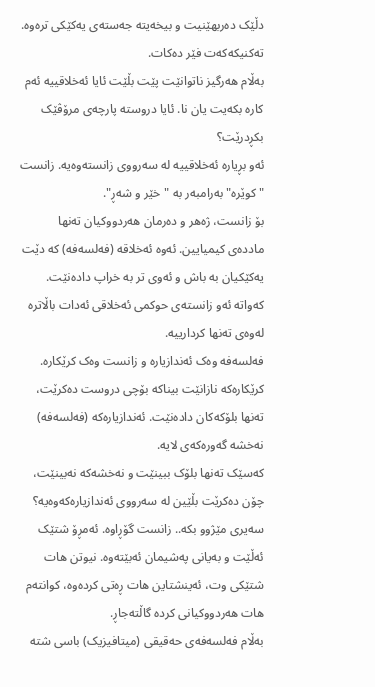دڵێک دەربهێنیت و بیخەیتە جەستەی یەکێکی ترەوە. تەکنیکەکەت فێر دەکات.
بەڵام هەرگیز ناتوانێت پێت بڵێت ئایا ئەخلاقییە ئەم کارە بکەیت یان نا. ئایا دروستە پارچەی مرۆڤێک بکڕدرێت؟
ئەو بڕیارە ئەخلاقییە لە سەرووی زانستەوەیە. زانست "کوێرە" بەرامبەر بە "خێر و شەڕ".
بۆ زانست، ژەهر و دەرمان هەردووکیان تەنها ماددەی کیمیایین. ئەوە ئەخلاقە (فەلسەفە) کە دێت یەکێکیان بە باش و ئەوی تر بە خراپ دادەنێت. کەواتە ئەو زانستەی حوکمی ئەخلاقی ئەدات باڵاترە لەوەی تەنها کردارییە.
فەلسەفە وەک ئەندازیارە و زانست وەک کرێکارە.
کرێکارەکە نازانێت بیناکە بۆچی دروست دەکرێت، تەنها بلۆکەکان دادەنێت. ئەندازیارەکە (فەلسەفە) نەخشە گەورەکەی لایە.
کەسێک تەنها بلۆک ببینێت و نەخشەکە نەبینێت، چۆن دەکرێت بڵێین لە سەرووی ئەندازیارەکەوەیە؟ سەیری مێژوو بکە.. زانست گۆڕاوە. ئەمڕۆ شتێک ئەڵێت و بەیانی پەشیمان ئەبێتەوە. نیوتن هات شتێکی وت، ئەینشتاین هات ڕەتی کردەوە، کوانتەم هات هەردووکیانی کردە گاڵتەجاڕ.
بەڵام فەلسەفەی حەقیقی (میتافیزیک) باسی شتە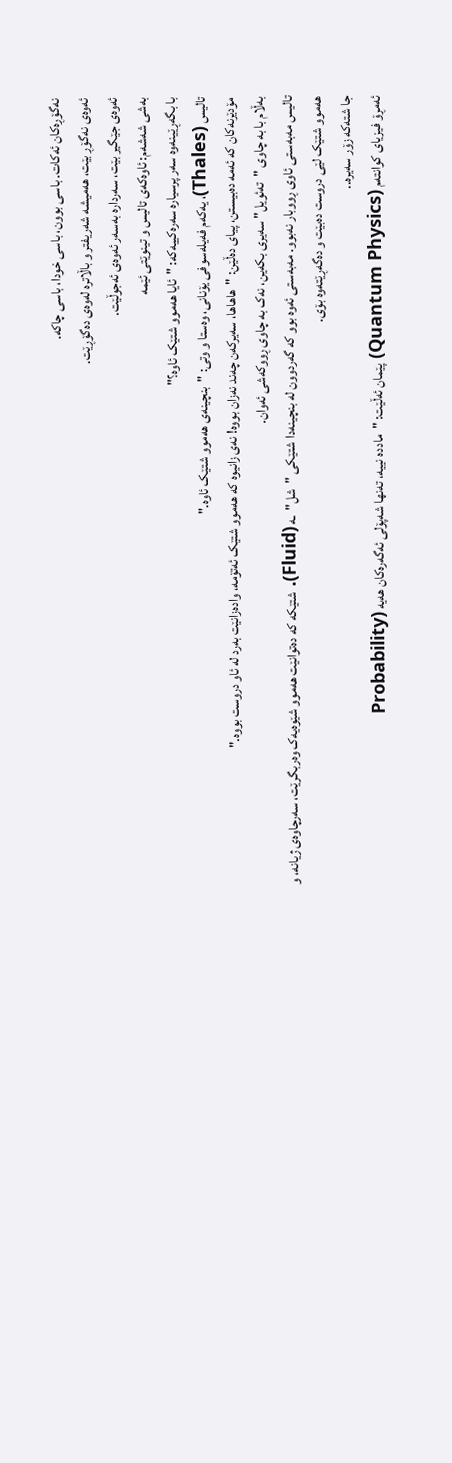نەگۆڕەکان ئەکات. باسی بوون، باسی خودا، باسی چاکە.
ئەوەی نەگۆڕ بێت، هەمیشە شەریفتر و باڵاترە لەوەی دەگۆڕێت.
ئەوەی جێگیر بێت، سەردارە بەسەر ئەوەی ئەجوڵێت.
بەشی شەشەم: ئاوەکەی تالیس و تینوێتی ئێمە
با بگەڕێینەوە سەر پرسیارە سەرەکییەکە: "ئایا هەموو شتێک ئاوە؟"
تالیس (Thales)، یەکەم فەیلەسوفی یۆنانی، وەستا و وتی: "بنچینەی هەموو شتێک ئاوە."
مۆدێرنەکان کە ئەمە دەبیستن، پیای دەڵێن: "هاهاها، سەیرکەن چەند نەزان بووە! نەی زانیوە کە هەموو شتێک ئەتۆمە، وادەزانێت بەرد لە ئاو دروست بووە."
بەڵام با بە چاوی "تەئویل" سەیری بکەین، نەک بە چاوی ڕووکەشی ئەوان.
تالیس مەبەستی ئاوی ڕووبار نەبوو. مەبەستی ئەوە بوو کە گەردوون لە بنچینەدا شتێکی "شل"ـە (Fluid). شتێکە کە دەتوانێت هەموو شێوەیەک وەربگرێت، سەرچاوەی ژیانە، و هەموو شتێک لێی دروست دەبێت و دەگەڕێتەوە بۆی.
جا شتەکە زۆر سەیرە..
ئەمڕۆ فیزیای کوانتەم (Quantum Physics) پێمان ئەڵێت: "ماددە نییە، تەنها شەپۆلی ئەگەرەکان هەیە (Probability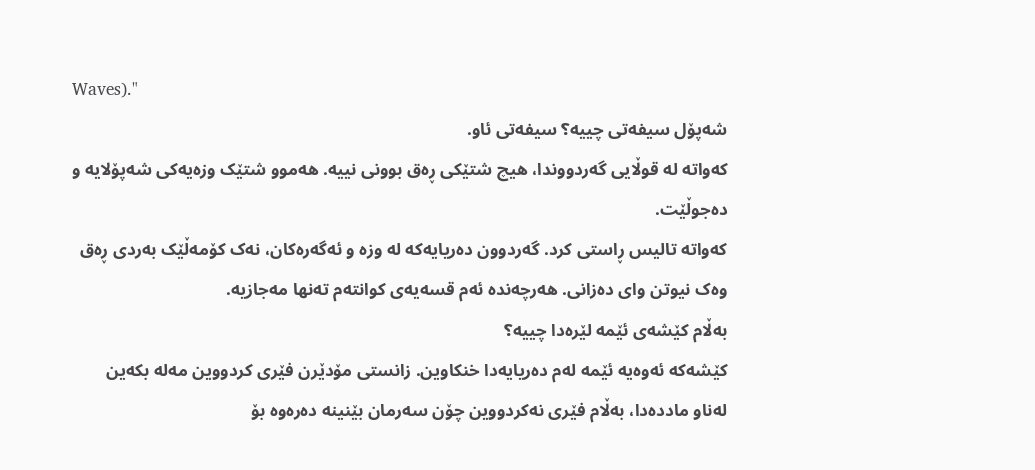Waves)."
شەپۆل سیفەتی چییە؟ سیفەتی ئاو.
کەواتە لە قوڵایی گەردووندا، هیچ شتێکی ڕەق بوونی نییە. هەموو شتێک وزەیەکی شەپۆلایە و دەجوڵێت.
کەواتە تالیس ڕاستی کرد. گەردوون دەریایەکە لە وزە و ئەگەرەکان، نەک کۆمەڵێک بەردی ڕەق وەک نیوتن وای دەزانی. هەرچەندە ئەم قسەیەی کوانتەم تەنها مەجازیە.
بەڵام کێشەی ئێمە لێرەدا چییە؟
کێشەکە ئەوەیە ئێمە لەم دەریایەدا خنکاوین. زانستی مۆدێرن فێری کردووین مەلە بکەین لەناو ماددەدا، بەڵام فێری نەکردووین چۆن سەرمان بێنینە دەرەوە بۆ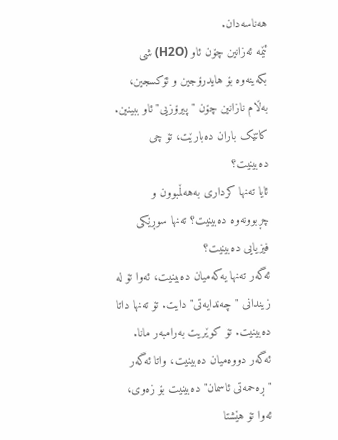هەناسەدان.
ئێمە ئەزانین چۆن ئاو (H2O) شی بکەینەوە بۆ هایدرۆجین و ئۆکسجین، بەڵام نازانین چۆن "پیرۆزیی" ئاو ببینین.
کاتێک باران دەبارێت، تۆ چی دەبینیت؟
ئایا تەنها کرداری بەهەڵمبوون و چڕبوونەوە دەبینیت؟ تەنها سوڕێکی فیزیایی دەبینیت؟
ئەگەر تەنها یەکەمیان دەبینیت، ئەوا تۆ لە زیندانی "چەندایەتی" دایت. تۆ تەنها داتا دەبینیت. تۆ کوێریت بەرامبەر مانا.
ئەگەر دووەمیان دەبینیت، واتا ئەگەر "ڕەحمەتی ئاسمان" دەبینیت بۆ زەوی، ئەوا تۆ هێشتا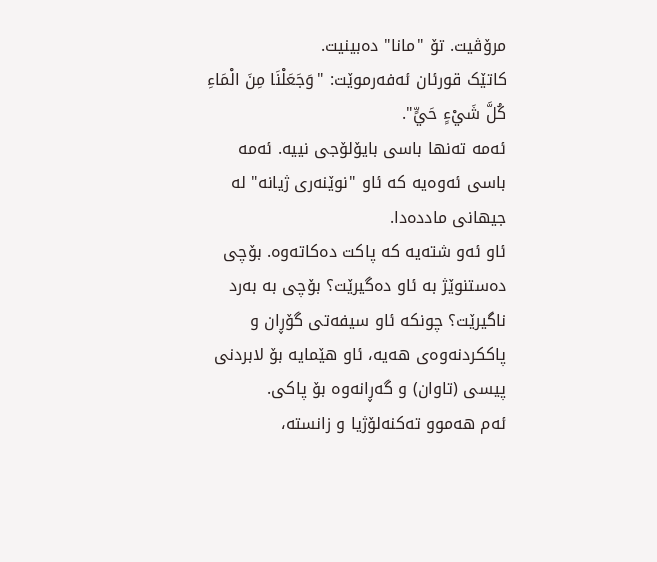مرۆڤیت. تۆ "مانا" دەبینیت.
کاتێک قورئان ئەفەرموێت: "وَجَعَلْنَا مِنَ الْمَاءِ كُلَّ شَيْءٍ حَيٍّ".
ئەمە تەنها باسی بایۆلۆجی نییە. ئەمە باسی ئەوەیە کە ئاو "نوێنەری ژیانە" لە جیهانی ماددەدا.
ئاو ئەو شتەیە کە پاکت دەکاتەوە. بۆچی دەستنوێژ بە ئاو دەگیرێت؟ بۆچی بە بەرد ناگیرێت؟ چونکە ئاو سیفەتی گۆڕان و پاککردنەوەی هەیە، ئاو هێمایە بۆ لابردنی پیسی (تاوان) و گەڕانەوە بۆ پاکی.
ئەم هەموو تەکنەلۆژیا و زانستە،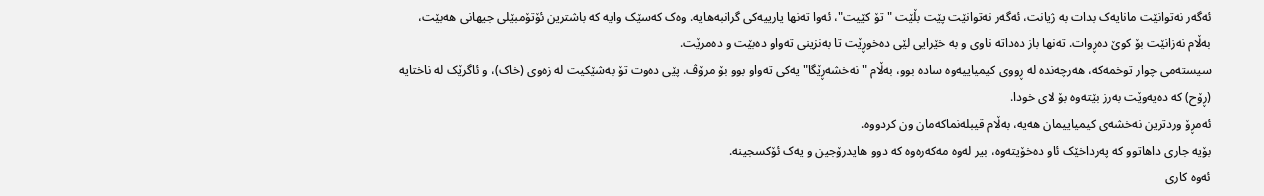ئەگەر نەتوانێت مانایەک بدات بە ژیانت، ئەگەر نەتوانێت پێت بڵێت "تۆ کێیت"، ئەوا تەنها یارییەکی گرانبەهایە. وەک کەسێک وایە کە باشترین ئۆتۆمبێلی جیهانی هەبێت، بەڵام نەزانێت بۆ کوێ دەڕوات. تەنها باز دەداتە ناوی و بە خێرایی لێی دەخوڕێت تا بەنزینی تەواو دەبێت و دەمرێت.
سیستەمی چوار توخمەکە، هەرچەندە لە ڕووی کیمیاییەوە سادە بوو، بەڵام "نەخشەڕێگا"یەکی تەواو بوو بۆ مرۆڤ. پێی دەوت تۆ بەشێکیت لە زەوی (خاک)، و ئاگرێک لە ناختایە (ڕۆح) کە دەیەوێت بەرز بێتەوە بۆ لای خودا.
ئەمڕۆ وردترین نەخشەی کیمیاییمان هەیە، بەڵام قیبلەنماکەمان ون کردووە.
بۆیە جاری داهاتوو کە پەرداخێک ئاو دەخۆیتەوە، بیر لەوە مەکەرەوە کە دوو هایدرۆجین و یەک ئۆکسجینە.
ئەوە کاری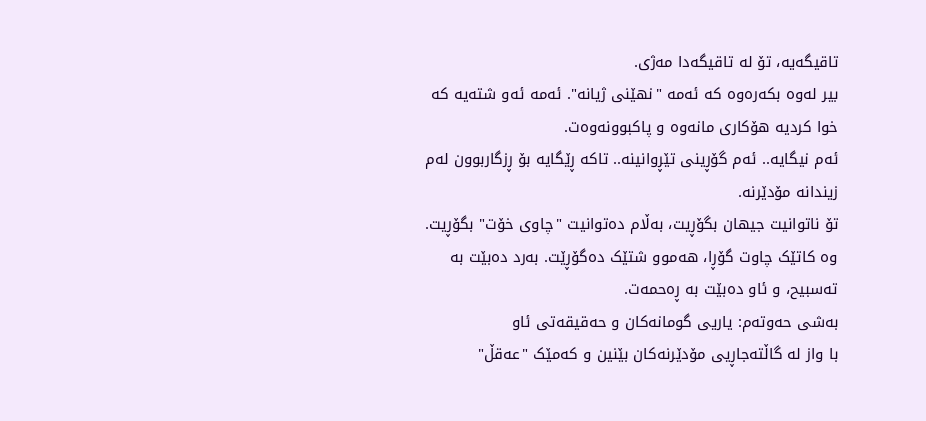تاقیگەیە، تۆ لە تاقیگەدا مەژی.
بیر لەوە بکەرەوە کە ئەمە "نهێنی ژیانە". ئەمە ئەو شتەیە کە خوا کردیە هۆکاری مانەوە و پاکبوونەوەت.
ئەم نیگایە.. ئەم گۆڕینی تێڕوانینە.. تاکە ڕێگایە بۆ ڕزگاربوون لەم زیندانە مۆدێرنە.
تۆ ناتوانیت جیهان بگۆڕیت، بەڵام دەتوانیت "چاوی خۆت" بگۆڕیت.
وە کاتێک چاوت گۆڕا، هەموو شتێک دەگۆڕێت. بەرد دەبێت بە تەسبیح، و ئاو دەبێت بە ڕەحمەت.
بەشی حەوتەم: یاریی گومانەکان و حەقیقەتی ئاو
با واز لە گاڵتەجاڕیی مۆدێرنەکان بێنین و کەمێک "عەقڵ"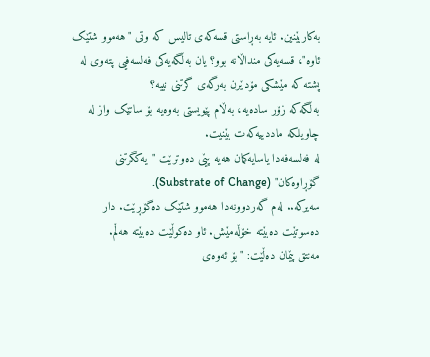بەکاربێنین. ئایە بەڕاستی قسەکەی تالیس کە وتی "هەموو شتێک ئاوە"، قسەیەکی منداڵانە بوو؟ یان بەڵگەیەکی فەلسەفیی پتەوی لە پشتە کە مێشکی مۆدێرن بەرگەی گرتنی نییە؟
بەڵگەکە زۆر سادەیە، بەڵام پێویستی بەوەیە بۆ ساتێک واز لە چاویلکە ماددییەکەت بێنیت.
لە فەلسەفەدا یاسایەکمان هەیە پێی دەوترێت "یەکگرتنی گۆڕاوەکان" (Substrate of Change).
سەیرکە.. لەم گەردوونەدا هەموو شتێک دەگۆڕێت. دار دەسوتێت دەبێتە خۆڵەمێش. ئاو دەکوڵێت دەبێتە هەڵم.
مەنتق پێمان دەڵێت: "بۆ ئەوەی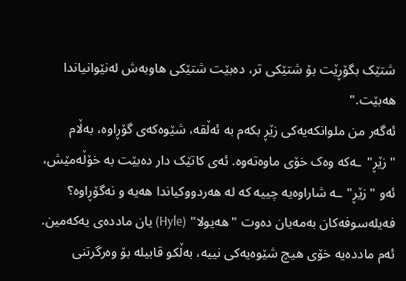شتێک بگۆڕێت بۆ شتێکی تر، دەبێت شتێکی هاوبەش لەنێوانیاندا هەبێت."
ئەگەر من ملوانکەیەکی زێڕ بکەم بە ئەڵقە، شێوەکەی گۆڕاوە، بەڵام "زێڕ"ـەکە وەک خۆی ماوەتەوە. ئەی کاتێک دار دەبێت بە خۆڵەمێش، ئەو "زێڕ"ـە شاراوەیە چییە کە لە هەردووکیاندا هەیە و نەگۆڕاوە؟
فەیلەسوفەکان بەمەیان دەوت "هەیولا" (Hyle) یان ماددەی یەکەمین. ئەم ماددەیە خۆی هیچ شێوەیەکی نییە، بەڵکو قابیلە بۆ وەرگرتنی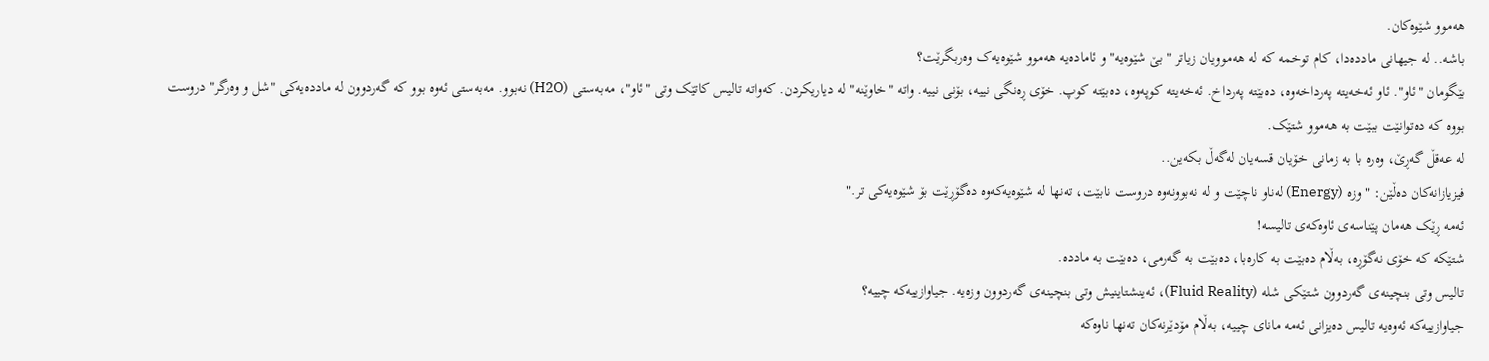هەموو شێوەکان.
باشە.. لە جیهانی ماددەدا، کام توخمە کە لە هەموویان زیاتر "بێ شێوەیە" و ئامادەیە هەموو شێوەیەک وەربگرێت؟
بێگومان "ئاو". ئاو ئەخەیتە پەرداخەوە، دەبێتە پەرداخ. ئەخەیتە کوپەوە، دەبێتە کوپ. خۆی ڕەنگی نییە، بۆنی نییە. واتە "خاوێنە" لە دیاریکردن. کەواتە تالیس کاتێک وتی "ئاو"، مەبەستی (H2O) نەبوو. مەبەستی ئەوە بوو کە گەردوون لە ماددەیەکی "شل و وەرگر" دروست بووە کە دەتوانێت ببێت بە هەموو شتێک.
لە عەقڵ گەڕێ، وەرە با بە زمانی خۆیان قسەیان لەگەڵ بکەین..
فیزیازانەکان دەڵێن: "وزە (Energy) لەناو ناچێت و لە نەبوونەوە دروست نابێت، تەنها لە شێوەیەکەوە دەگۆڕێت بۆ شێوەیەکی تر."
ئەمە ڕێک هەمان پێناسەی ئاوەکەی تالیسە!
شتێکە کە خۆی نەگۆڕە، بەڵام دەبێت بە کارەبا، دەبێت بە گەرمی، دەبێت بە ماددە.
تالیس وتی بنچینەی گەردوون شتێکی شلە (Fluid Reality)، ئەینشتاینیش وتی بنچینەی گەردوون وزەیە. جیاوازییەکە چییە؟
جیاوازییەکە ئەوەیە تالیس دەیزانی ئەمە مانای چییە، بەڵام مۆدێرنەکان تەنها ناوەکە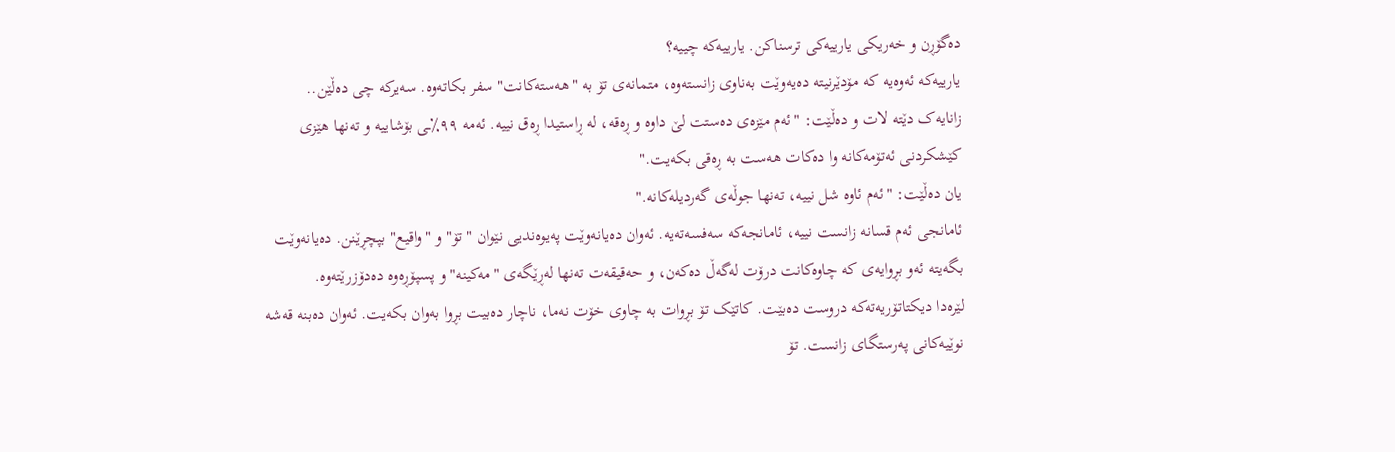دەگۆڕن و خەریکی یارییەکی ترسناکن. یارییەکە چییە؟
یارییەکە ئەوەیە کە مۆدێرنیتە دەیەوێت بەناوی زانستەوە، متمانەی تۆ بە "هەستەکانت" سفر بکاتەوە. سەیرکە چی دەڵێن..
زانایەک دێتە لات و دەڵێت: "ئەم مێزەی دەستت لێ داوە و ڕەقە، لە ڕاستیدا ڕەق نییە. ئەمە ٩٩٪ـی بۆشاییە و تەنها هێزی کێشکردنی ئەتۆمەکانە وا دەکات هەست بە ڕەقی بکەیت."
یان دەڵێت: "ئەم ئاوە شل نییە، تەنها جوڵەی گەردیلەکانە."
ئامانجی ئەم قسانە زانست نییە، ئامانجەکە سەفسەتەیە. ئەوان دەیانەوێت پەیوەندیی نێوان "تۆ" و "واقیع" بپچڕێنن. دەیانەوێت بگەیتە ئەو بڕوایەی کە چاوەکانت درۆت لەگەڵ دەکەن، و حەقیقەت تەنها لەڕێگەی "مەکینە" و پسپۆڕەوە دەدۆزرێتەوە.
لێرەدا دیکتاتۆریەتەکە دروست دەبێت. کاتێک تۆ بڕوات بە چاوی خۆت نەما، ناچار دەبیت بڕوا بەوان بکەیت. ئەوان دەبنە قەشە نوێیەکانی پەرستگای زانست. تۆ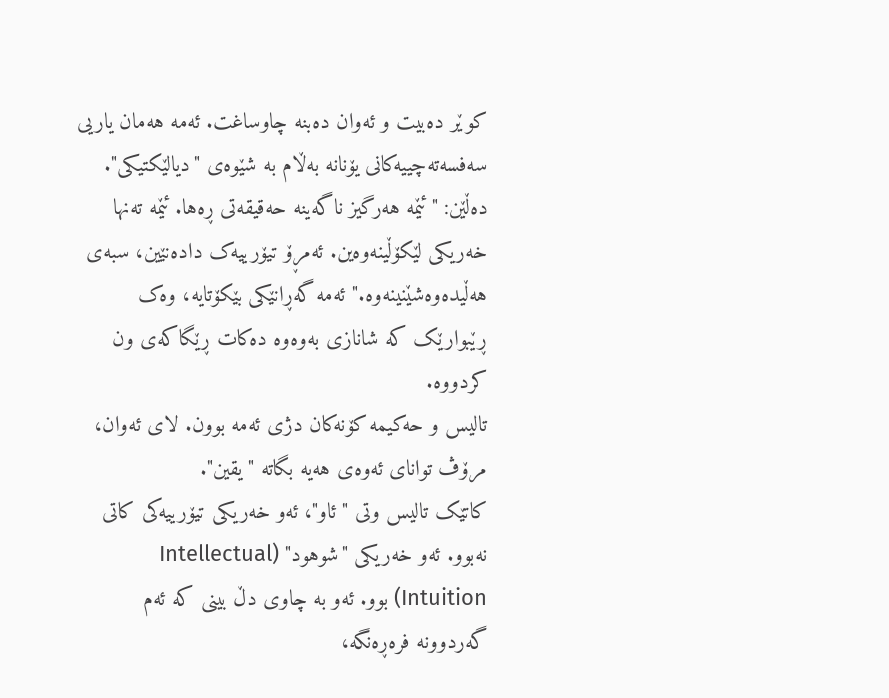کوێر دەبیت و ئەوان دەبنە چاوساغت. ئەمە هەمان یاریی سەفسەتەچییەکانی یۆنانە بەڵام بە شێوەی "دیالێکتیکی".
دەڵێن: "ئێمە هەرگیز ناگەینە حەقیقەتی ڕەها. ئێمە تەنها خەریکی لێکۆڵینەوەین. ئەمڕۆ تیۆرییەک دادەنێین، سبەی هەڵیدەوەشێنینەوە." ئەمە گەڕانێکی بێکۆتایە، وەک ڕێبوارێک کە شانازی بەوەوە دەکات ڕێگاکەی ون کردووە.
تالیس و حەکیمە کۆنەکان دژی ئەمە بوون. لای ئەوان، مرۆڤ توانای ئەوەی هەیە بگاتە "یقین".
کاتێک تالیس وتی "ئاو"، ئەو خەریکی تیۆرییەکی کاتی نەبوو. ئەو خەریکی "شوهود" (Intellectual Intuition) بوو. ئەو بە چاوی دڵ بینی کە ئەم گەردوونە فرەڕەنگە،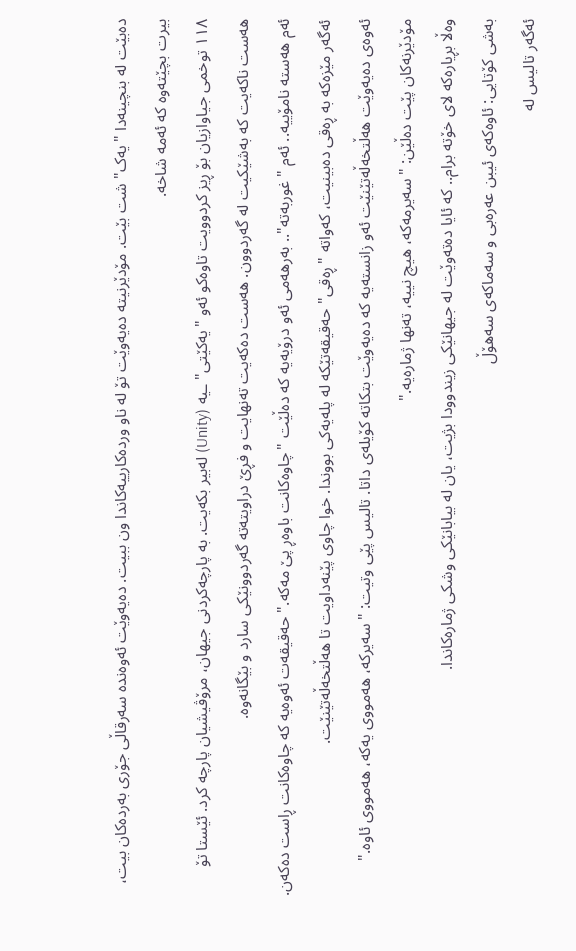دەبێت لە بنچینەدا "یەک" شت بێت. مۆدێرنیتە دەیەوێت تۆ لە ناو وردەکارییەکاندا ون ببیت. دەیەوێت ئەوەندە سەرقاڵی جۆری بەردەکان بیت، بیرت بچێتەوە کە ئەمە شاخە.
١١٨ توخمی جیاوازیان بۆ ڕیز کردوویت تاوەکو ئەو "یەکێتی"ـیە (Unity) لەبیر بکەیت. بە پارچەکردنی جیهان، مرۆڤیشیان پارچە کرد. ئێستا تۆ هەست ناکەیت کە بەشێکیت لە گەردوون. هەست دەکەیت تەنهایت و فڕێ دراویتەتە گەردوونێکی سارد و بێگانەوە.
ئەم هەستە نامۆییە.. ئەم "غوربەتە".. بەرهەمی ئەو درۆیەیە کە دەڵێت "چاوەکانت باوەڕ پێ مەکە." حەقیقەت ئەوەیە کە چاوەکانت ڕاست دەکەن.
ئەگەر مێزەکە بە ڕەقی دەبینیت، کەواتە "ڕەقی" حەقیقەتێکە لە پلەیەکی بووندا. خوا چاوی پێنەداویت تا هەڵتخەڵەتێنێت.
ئەوەی دەیەوێت هەڵتخەڵەتێنێت ئەو زانستەیە کە دەیەوێت بتکاتە کۆیلەی داتا. تالیس پێی وتیت: "سەیرکە، هەمووی یەکە، هەمووی ئاوە."
مۆدێرنەکان پێت دەڵێن: "سەیرمەکە، هیچ نییە، تەنها ژمارەیە."
وەڵا بڕیارەکە لای خۆتە برام.. کە ئایا دەتەوێت لە جیهانێکی زیندوودا بژیت، یان لە بیابانێکی وشکی ژمارەکاندا.
بەشی کۆتایی: ئاوەکەی ئیبن عەرەبی و سەماکەی سەهۆڵ
ئەگەر تالیس لە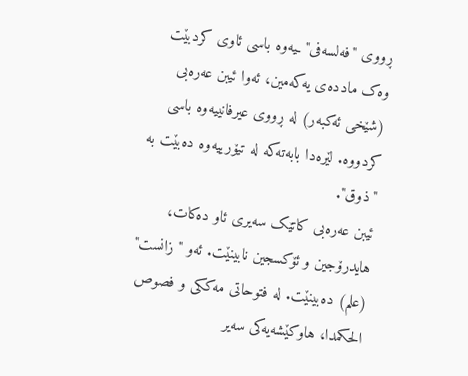ڕووی "فەلسەفی"ـیەوە باسی ئاوی کردبێت وەک ماددەی یەکەمین، ئەوا ئیبن عەرەبی (شێخی ئەکبەر) لە ڕووی عیرفانییەوە باسی کردووە. لێرەدا بابەتەکە لە تیۆرییەوە دەبێت بە "ذوق".
ئیبن عەرەبی کاتێک سەیری ئاو دەکات، هایدرۆجین و ئۆکسجین نابینێت. ئەو "زانست" (علم) دەبینێت. لە فتوحاتی مەککی و فصوص الحکمدا، هاوکێشەیەکی سەیر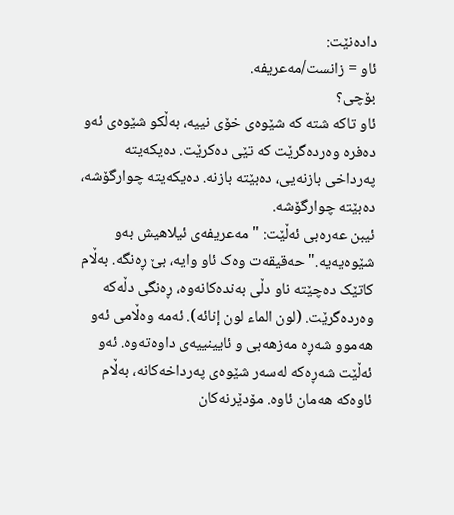دادەنێت:
ئاو = زانست/مەعریفە.
بۆچی؟
ئاو تاکە شتە کە شێوەی خۆی نییە، بەڵکو شێوەی ئەو دەفرە وەردەگرێت کە تێی دەکرێت. دەیکەیتە پەرداخی بازنەیی، دەبێتە بازنە. دەیکەیتە چوارگۆشە، دەبێتە چوارگۆشە.
ئیبن عەرەبی ئەڵێت: "مەعریفەی ئیلاهیش بەو شێوەیەیە." حەقیقەت وەک ئاو وایە، بێ ڕەنگە. بەڵام کاتێک دەچێتە ناو دڵی بەندەکانەوە، ڕەنگی دڵەکە وەردەگرێت. (لون الماء لون إنائه). ئەمە وەڵامی ئەو هەموو شەڕە مەزهەبی و ئایینییەی داوەتەوە. ئەو ئەڵێت شەڕەکە لەسەر شێوەی پەرداخەکانە، بەڵام ئاوەکە هەمان ئاوە. مۆدێرنەکان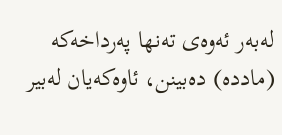لەبەر ئەوەی تەنها پەرداخەکە (ماددە) دەبینن، ئاوەکەیان لەبیر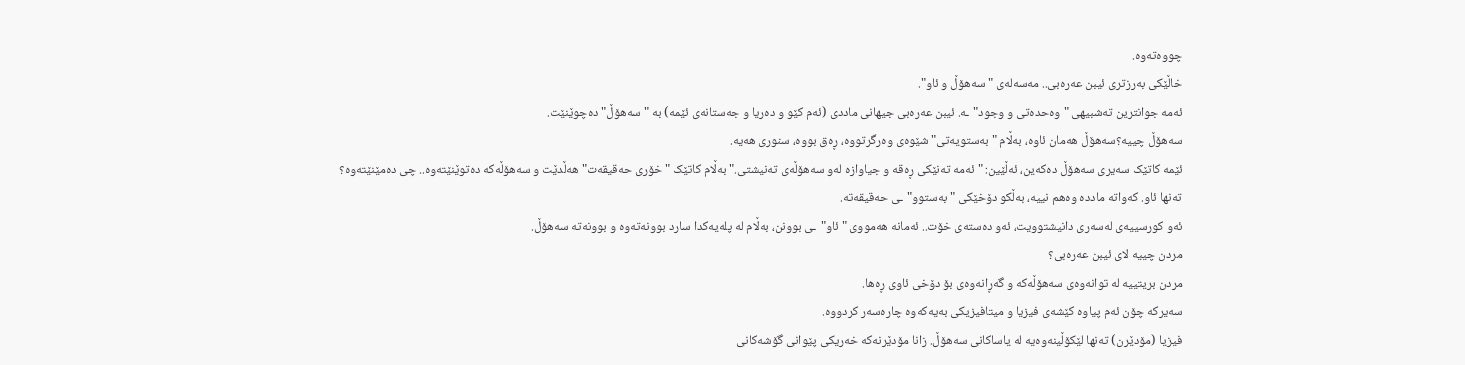چووەتەوە.
خاڵێکی بەرزتری ئیبن عەرەبی.. مەسەلەی "سەهۆڵ و ئاو".
ئەمە جوانترین تەشبیهی "وەحدەتی و وجود"ـە. ئیبن عەرەبی جیهانی ماددی (ئەم کێو و دەریا و جەستانەی ئێمە) بە "سەهۆڵ" دەچوێنێت.
سەهۆڵ چییە؟سەهۆڵ هەمان ئاوە، بەڵام "بەستویەتی" شێوەی وەرگرتووە، ڕەق بووە، سنوری هەیە.
ئێمە کاتێک سەیری سەهۆڵ دەکەین، ئەڵێین: "ئەمە تەنێکی ڕەقە و جیاوازە لەو سەهۆڵەی تەنیشتی." بەڵام کاتێک "خۆری حەقیقەت" هەڵدێت و سەهۆڵەکە دەتوێنێتەوە.. چی دەمێنێتەوە؟
تەنها ئاو. کەواتە ماددە وەهم نییە، بەڵکو دۆخێکی "بەستوو"ـی حەقیقەتە.
ئەو کورسییەی لەسەری دانیشتوویت، ئەو دەستەی خۆت.. ئەمانە هەمووی "ئاو"ـی بوونن، بەڵام لە پلەیەکدا سارد بوونەتەوە و بوونەتە سەهۆڵ.
مردن چییە لای ئیبن عەرەبی؟
مردن بریتییە لە توانەوەی سەهۆڵەکە و گەڕانەوەی بۆ دۆخی ئاوی ڕەها.
سەیرکە چۆن ئەم پیاوە کێشەی فیزیا و میتافیزیکی بەیەکەوە چارەسەر کردووە.
فیزیا (مۆدێرن) تەنها لێکۆڵینەوەیە لە یاساکانی سەهۆڵ. زانا مۆدێرنەکە خەریکی پێوانی گۆشەکانی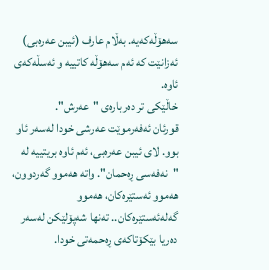سەهۆڵەکەیە. بەڵام عارف (ئیبن عەرەبی) ئەزانێت کە ئەم سەهۆڵە کاتییە و ئەسڵەکەی ئاوە.
خاڵێکی تر دەربارەی "عەرش".
قورئان ئەفەرموێت عەرشی خودا لەسەر ئاو بوو. لای ئیبن عەرەبی، ئەم ئاوە بریتییە لە "نەفەسی ڕەحمان". واتە هەموو گەردوون، هەموو ئەستێرەکان، هەموو گەلەئەستێرەکان.. تەنها شەپۆلێکن لەسەر دەریا بێکۆتاکەی ڕەحمەتی خودا.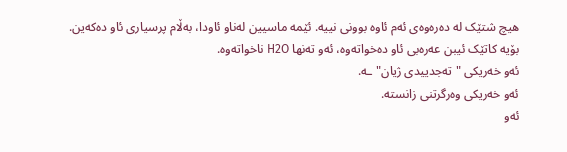هیچ شتێک لە دەرەوەی ئەم ئاوە بوونی نییە. ئێمە ماسیین لەناو ئاودا، بەڵام پرسیاری ئاو دەکەین.
بۆیە کاتێک ئیبن عەرەبی ئاو دەخواتەوە، ئەو تەنها H2O ناخواتەوە.
ئەو خەریکی "تەجدییدی ژیان"ـە.
ئەو خەریکی وەرگرتنی زانستە.
ئەو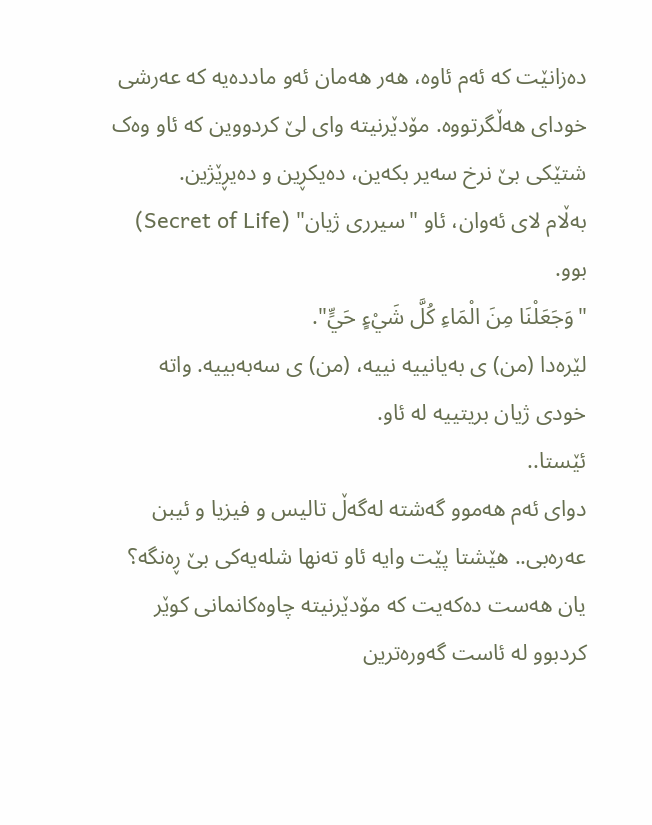دەزانێت کە ئەم ئاوە، هەر هەمان ئەو ماددەیە کە عەرشی خودای هەڵگرتووە. مۆدێرنیتە وای لێ کردووین کە ئاو وەک شتێکی بێ نرخ سەیر بکەین، دەیکڕین و دەیڕێژین.
بەڵام لای ئەوان، ئاو "سیرری ژیان" (Secret of Life) بوو.
"وَجَعَلْنَا مِنَ الْمَاءِ كُلَّ شَيْءٍ حَيٍّ".
لێرەدا (من) ی بەیانییە نییە، (من) ی سەبەبییە. واتە خودی ژیان بریتییە لە ئاو.
ئێستا..
دوای ئەم هەموو گەشتە لەگەڵ تالیس و فیزیا و ئیبن عەرەبی.. هێشتا پێت وایە ئاو تەنها شلەیەکی بێ ڕەنگە؟
یان هەست دەکەیت کە مۆدێرنیتە چاوەکانمانی کوێر کردبوو لە ئاست گەورەترین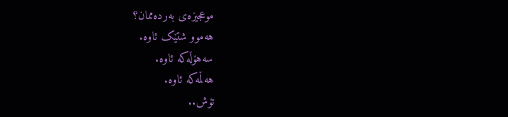موعجیزەی بەردەممان؟
هەموو شتێک ئاوە.
سەهۆڵەکە ئاوە.
هەڵمەکە ئاوە.
تۆش..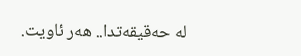لە حەقیقەتدا.. هەر ئاویت.